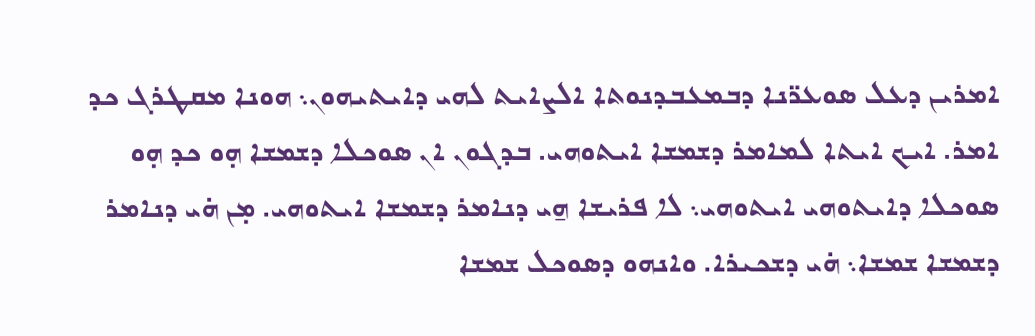ܐܡܪܝܢ ܕܥܠ ܣܘܥܪ̈ܢܐ ܕܒܡܥܒܕܢܘܬܐ ܐܠܨܐܝܬ ܠܗܝ ܕܐܝܬܝܗܘܢ܆ ܗܘܢܐ ܡܩܛܪܓ ܟܕ ܐܡܪ. ܐܝܟ ܐܝܬܐ ܠܡܐܡܪ ܕܫܡܫܐ ܐܝܬܘܗܝ. ܒܕܓܘܢ ܐܢ ܣܘܟܠܐ ܕܫܡܫܐ ܗ̣ܘ ܟܕ ܗ̣ܘ ܣܘܟܠܐ ܕܐܝܬܘܗܝ ܐܝܬܘܗܝ܆ ܠܐ ܦܪܝܫܐ ܗ̱ܝ ܕܢܐܡܪ ܕܫܡܫܐ ܐܝܬܘܗܝ. ܡ̣ܢ ܗ̇ܝ ܕܢܐܡܪ ܕܫܡܫܐ ܫܡܫܐ܆ ܗ̇ܝ ܕܫܟܝܪܐ. ܘܐܢܗܘ ܕܣܘܟܠ ܫܡܫܐ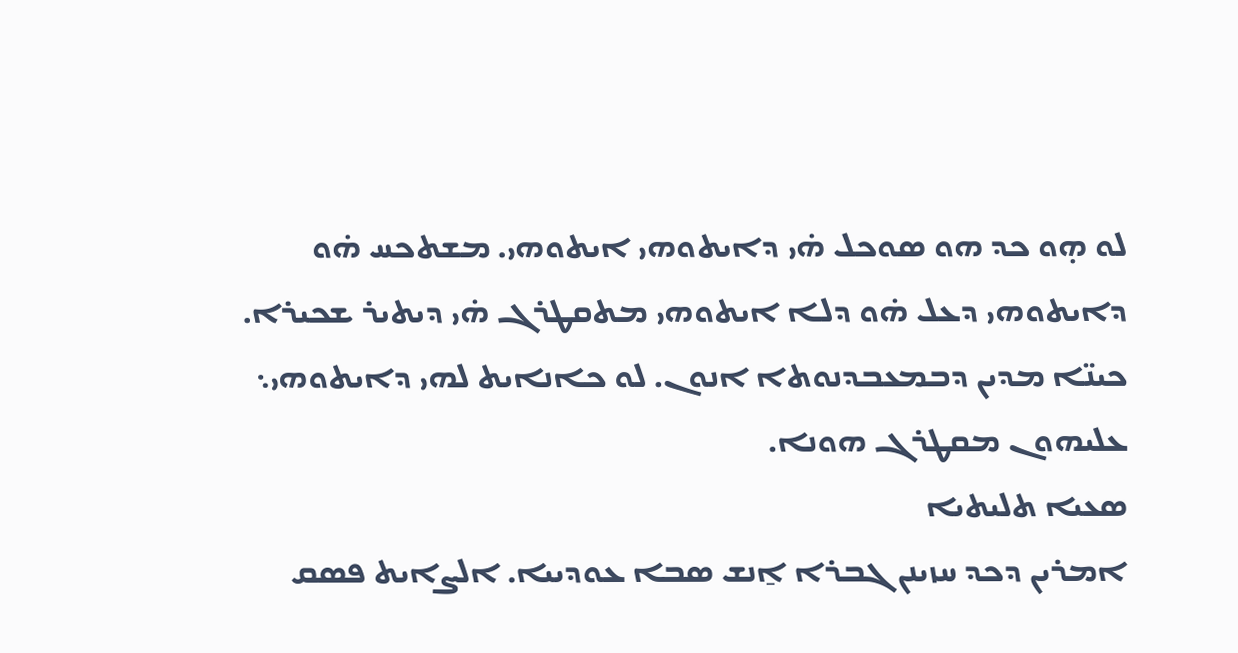ܠܘ ܗ̣ܘ ܟܕ ܗܘ ܣܘܟܠ ܗ̇ܝ ܕܐܝܬܘܗܝ ܐܝܬܘܗܝ. ܡܫܬܟܚ ܗ̇ܘ ܕܐܝܬܘܗܝ ܕܥܠ ܗ̇ܘ ܕܠܐ ܐܝܬܘܗܝ ܡܬܩܛܪܓ ܗ̇ܝ ܕܝܬܝܪ ܫܟܝܪܐ. ܟܝܢ̈ܐ ܡܕܝܢ ܕܒܡܥܒܕܢܘܬܐ ܐܢܘܢ. ܠܘ ܟܐܢܐܝܬ ܠܗܝ ܕܐܝܬܘܗܝ܆ ܥܠܝܗܘܢ ܡܩܛܪܓ ܗܘܢܐ.
ܣܥܝܐ ܬܠܝܬܝܐ
ܐܡܪܝܢ ܕܟܕ ܚܙܝܢܢ ܓܒܪܐ ܐ̱ܢܫ ܣܒܐ ܥܘܕܝܝܐ. ܐܠܨܐܝܬ ܦܣܩ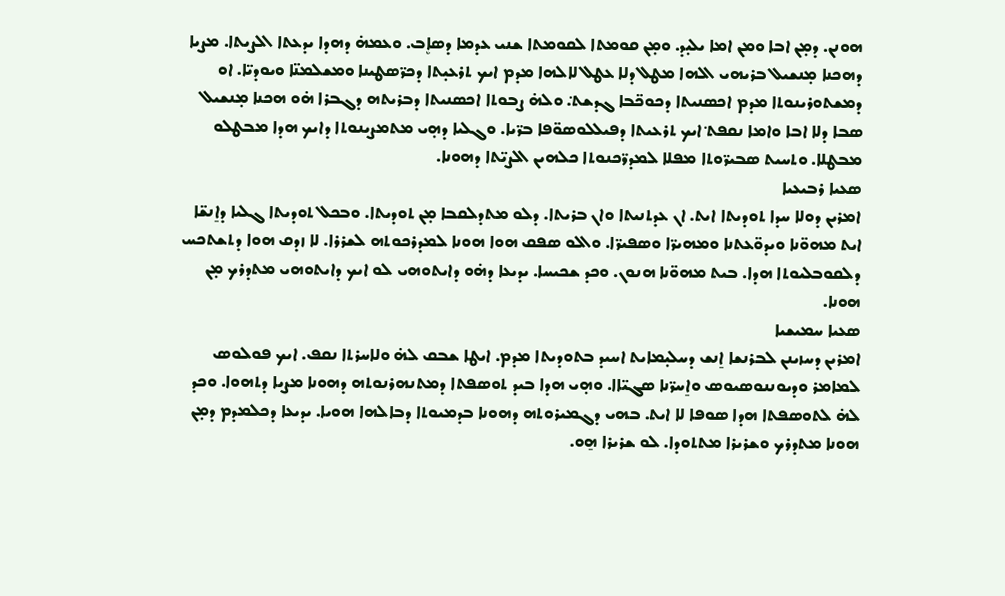ܗܘܢܢ. ܕܡ̣ܢ ܐܒܐ ܘܡܢ ܐܡܐ ܝܠܝ̣ܕ. ܘܡ̣ܢ ܩܘܡܬܐ ܠܩܘܡܬܐ ܫܢܝ ܥܕܡܐ ܕܣܐܷܒ. ܘܥܡܗ̇ ܕܗܕܐ ܝܕܥܬܐ ܐܠܨܝܬܐ. ܡܨܝܐ ܕܗܟܢܐ ܡ̣ܢܫܝܠ ܒܪܝܗܝ ܐܠܗܐ ܡܛܠ ܕܠܐ ܥܛܠ ܠܐܠܗܐ ܡܕܡ ܐܝܟ ܬܪܥܝ̣ܬܐ ܕܟܪ̈ܣܛܝܢܐ ܘܡܫܠܡܢ̈ܐ ܘܝܘܕܝ̈ܐ. ܐܘ ܕܡܫܬܘܪܝܢܘܬܐ ܡܕܡ ܐܟܣܢܝܬܐ ܕܟܘܟ̈ܒܐ ܓܕܫܬ݀. ܘܠܗ̇ ܨܒܘܬܐ ܐܟܣܢܝܬܐ ܕܒܪܝܬܗ ܕܓܒܪܐ ܗ̇ܘ ܗܟܢܐ ܡ̣ܢܫܝܠ ܣܒܐ ܕܠܐ ܐܒܐ ܘܐܡܐ ܢܩܦܬ݀ ܐܝܟ ܬܪܥܝܬܐ ܕܦܝܠܠܘܣܘ̈ܦܐ ܒܪ̈ܝܐ. ܘܓܠܝܐ ܕܗ̣ܝ ܡܬܡܨܝܢܘܬܐ ܕܐܝܟ ܗܕܐ ܡܒܛܠܘ ܡܒܛܠܐ. ܘܬܚܝܬ ܣܒܝܪ̈ܘܬܐ ܡܦܠܐ ܠܡܕܪ̈ܟܢܘܬܐ ܟܠܗܝܢ ܐܠܨܝ̈ܬܐ ܕܗܘܢܐ.
ܣܥܝܐ ܪܒܝܥܝܐ
ܐܡܪܝܢ ܕܘܠܐ ܚܕܐ ܬܘܕܝܬܐ ܐܝܬ. ܐܢ ܥܕܬܢܝܬܐ ܘܐܢ ܒܪܝܬܐ. ܕܠܘ ܡܬܕܠܩܒܐ ܡ̣ܢ ܬܘܕܝܬܐ. ܘܒܟܠ ܬܘܕܝܬܐ ܓܠܝܐ ܕܐ̱ܢܫ̈ܐ ܐܝܬ ܡܗܘ̈ܢܐ ܘܝܕܘ̈ܥܬܢܐ ܘܡܗܝܪ̈ܐ ܘܣܦܝܪ̈ܐ. ܘܐܠܘ ܣܦܩ ܗܘܐ ܗܘܢܐ ܠܡܕܪܟܘܬܗ ܠܫܪܪܐ. ܠܐ ܙܕܩ ܗܘܐ ܕܬܫܬܟܚ ܕܠܩܘܒܠܝܘܬܐ ܗܕܐ. ܒܝܬ ܡܗܘ̈ܢܐ ܗܢܘܢ. ܘܟܕ ܫܟܝܚܐ. ܝܕܝܥܐ ܕܗ̇ܘ ܕܐܝܬܘܗܝ ܠܘ ܐܝܟ ܕܐܝܬܘܗܝ ܡܬܕܪܟ ܡ̣ܢ ܗܘܢܐ.
ܣܥܝܐ ܚܡܝܫܝܐ
ܐܡܪܝܢ ܕܚܙܝܢܢ ܠܒܪܢܫܐ ܐ̱ܢܫ ܕܚܠܝ̣ܡܐܝܬ ܐܚܝܕ ܒܬܘܕܝܬܐ ܡܕܡ. ܐܝܛܐ ܫܒܩ ܠܗ̇ ܘܠܐܚܪܬܐ ܢܩܦ. ܐܝܟ ܦܘܠܘܣ ܠܡܐܡܪ ܘܕܝܘܢܢܘܣܝܘܣ ܘܐ̱ܚܪ̈ܢܐ ܣܓܝ̈ܐܐ. ܘܗ̣ܝ ܗܕܐ ܒܝܕ ܬܘܣܦܬܐ ܕܡܬܢܗܪܢܘܬܗ ܕܗܘܢܐ ܡܨܝܐ ܕܬܗܘܐ. ܘܟܕ ܠܗ̇ ܠܬܘܣܦܬܐ ܗܕܐ ܣܘܦܐ ܠܐ ܐܝܬ. ܒܗܝ ܕܓܡܝܪܘܬܗ ܕܗܘܢܐ ܒܕܡܝܘܬܐ ܕܒܐܠܗܐ ܗܘܝܐ. ܝܕܝܥܐ ܕܟܠܡܕܡ ܕܡ̣ܢ ܗܘܢܐ ܡܬܕܪܟ ܘܫܪܝܪܐ ܡܬܬܘܕܐ. ܠܘ ܫܪܝܪܐ ܗ̱ܘ.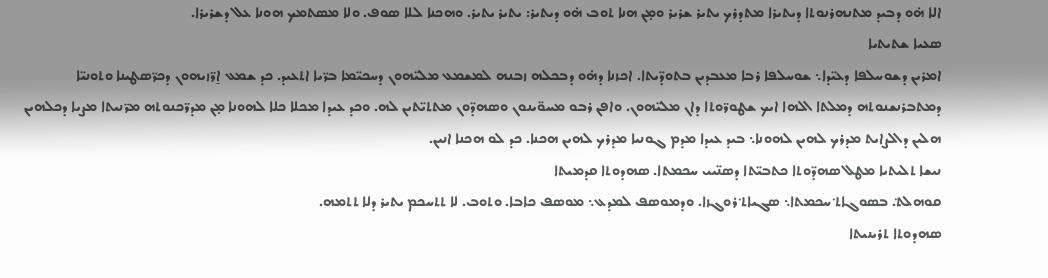ܐܠܐ ܗ̇ܘ ܕܒܝܕ ܡܬܢܗܪܢܘܬܐ ܕܝܬܝܪܐ ܡܬܕܪܟ ܝܬܝܪ ܫܪܝܪ ܘܡ̣ܢ ܗܢܐ ܬܘܒ ܗ̇ܘ ܕܝܬܝܪ: ܝܬܝܪ ܝܬܝܪ. ܘܗܟܢܐ ܠܠܐ ܣܘܦ. ܘܠܐ ܡܣܬܡܟ ܗܘܢܐ ܥܠ ܕܫܪܝܪܐ.
ܣܥܝܐ ܫܬܝܬܝܐ
ܐܡܪܝܢ ܕܫܘܚܠܦܐ ܕܥܝ̈ܕܐ܆ ܫܘܚܠܦܐ ܪܒܐ ܡܥܒܕܝܢ ܒܬܘܕ̈ܝܬܐ. ܐܟܙܢܐ ܕܗ̇ܘ ܕܒܟܠܗ ܙܒܢܗ ܠܡܫܡܥ ܡܠܝ̈ܗܘܢ ܕܚܟܝ̈ܡܐ ܒܪ̈ܝܐ ܐܬܥܝܕ. ܟܕ ܫܡܥ ܐ̱ܪ̈ܙܝܗܘܢ ܕܟܪ̈ܣܛܝܢܐ ܘܬܘܢܝ̈ܐ ܕܡܬܒܪܢܫܢܘܬܗ ܕܡܠܬܐ ܐܠܗܐ ܐܝܟ ܫܛܘܪ̈ܘܬܐ ܕܐܢ ܡܠܝ̈ܗܘܢ. ܘܐܦܢ ܪܒܘ ܡܚܘ̈ܝܢܘܢ ܘܣܗܕ̈ܘܢ ܡܬܬܝ̈ܬܝܢ ܠܗ. ܘܟܕ ܥܝܕܐ ܡܟܠܐ ܟܠܐ ܠܗܘܢܐ ܡ̣ܢ ܡܕܪ̈ܟܢܘܬܗ ܡܪ̈ܢܝܬܐ ܡܨܝܐ ܕܟܠܗܝܢ ܗܠܝܢ ܕܐܠܨܐܝܬ ܡܕܪܟ ܠܗܝܢ ܠܗܘܢܐ܆ ܒܝܕ ܥܝܕܐ ܡܕܡ ܓܘܢܝܐ ܡܕܪܟ ܠܗܝܢ ܗܟܢܐ. ܟܕ ܠܘ ܗܟܢܐ ܐܢܝܢ.
ܢܝܫܐ ܬܠܝܬܝܐ ܡܛܠ ܣܗܕ̈ܘܬܐ ܟܬܒܝ̈ܬܐ ܕܣܢ̈ܝܝ ܚܟܡܬܐ. ܣܗܕܘܬܐ ܩܕܡܝܬܐ
ܩܘܗܠܬ݀. ܒܣܘܓܐܬ݀ ܚܟܡܬܐ܆ ܣܓܝܐܬ݀ ܪܘܓܙܐ. ܘܕܡܘܣܦ ܠܡܕܥ܆ ܡܘܣܦ ܟܐܒܐ. ܘܬܘܒ. ܠܐ ܬܬܚܟܡ ܝܬܝܪ ܕܠܐ ܬܬܡܗ.
ܣܗܕܘܬܐ ܬܪܝܢܝܬܐ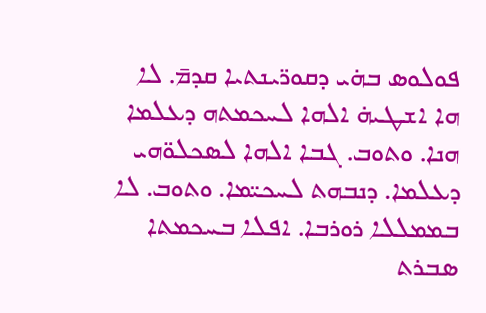ܦܘܠܘܣ ܒܗ̇ܝ ܕܩܘܪ̈ܝܢܬܝܐ ܩܕܡ̄. ܠܐ ܗܐ ܐܫܛܝܗ̇ ܐܠܗܐ ܠܚܟܡܬܗ ܕܥܠܡܐ ܗܢܐ. ܘܬܘܒ. ܓܒܐ ܐܠܗܐ ܠܣܟܠܘ̈ܗܝ ܕܥܠܡܐ. ܕܢܒܗܬ ܠܚܟܝ̈ܡܐ. ܘܬܘܒ. ܠܐ ܒܡܡܠܠܐ ܪܘܪܒܐ. ܐܦܠܐ ܒܚܟܡܬܐ ܣܒܪܬ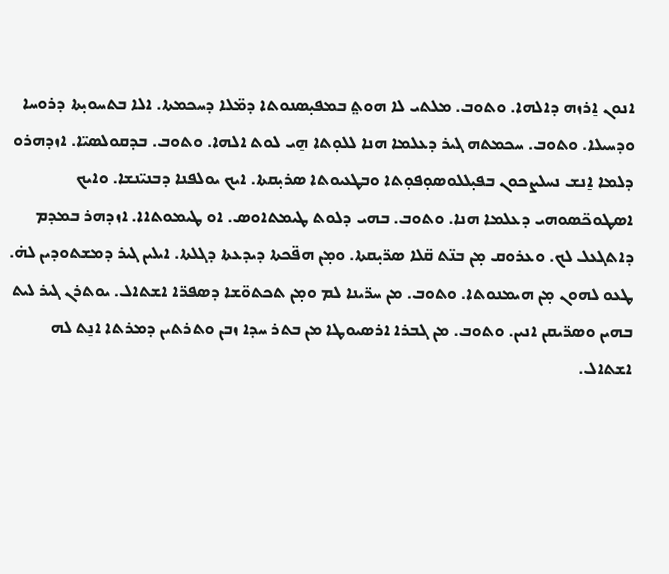ܐܢܘܢ ܐ̱ܪܙܗ ܕܐܠܗܐ. ܘܬܘܒ. ܡܠܬܝ ܠܐ ܗܘܬ݀ ܒܡܦܝ̣ܣܢܘܬܐ ܕܡ̈ܠܐ ܕܚܟܡܬܐ. ܐܠܐ ܒܬܚܘܝ̣ܬܐ ܕܪܘܚܐ ܘܕܚܝܠܐ. ܘܬܘܒ. ܚܟܡܬܗ ܓܝܪ ܕܥܠܡܐ ܗܢܐ ܠܠܘ̣ܬܐ ܗ̱ܝ ܠܘܬ ܐܠܗܐ. ܘܬܘܒ. ܒܕܩܘܠܣܝ̈ܐ. ܐܙܕܗܪܘ ܕܠܡܐ ܐ̱ܢܫ ܢܚܠܨܟܘܢ ܒܦܝ̣ܠܠܘܣܘ̣ܦܘ̣ܬܐ ܘܒܛܥܝܘܬܐ ܣܪܝ̣ܩܬܐ. ܐܝܟ ܝܘܠܦܢܐ ܕܒܢܝ̈ܢܫܐ. ܘܐܝܟ ܐܣܛܘܟ̈ܣܘܗܝ ܕܥܠܡܐ ܗܢܐ. ܘܬܘܒ. ܒܗܝ ܕܠܘܬ ܛܝܡܬܐܘܣ. ܐܘ ܛܝܡܘܬܐܐ. ܐܙܕܗܪ ܒܡܕܡ ܕܐܬܓܥܠ ܠܟ. ܘܥܪܘܩ ܡ̣ܢ ܒܢ̈ܬ ܩ̈ܠܐ ܣܪ̈ܝ̣ܩܬܐ. ܘܡ̣ܢ ܗܦ̈ܟܬܐ ܕܝܕܥܬܐ ܕܓܠܬܐ. ܐܝܠܝܢ ܓܝܪ ܕܡܫܬܘܕܝܢ ܠܗ̇. ܛܥܘ ܠܗܘܢ ܡ̣ܢ ܗܝܡܢܘܬܐ. ܘܬܘܒ. ܡܢ ܚܪ̈ܝܢܐ ܠܡ ܘܡ̣ܢ ܬܟܬܘ̈ܫܐ ܕܣܦܪ̈ܐ ܐܫܬܐܠ. ܝܘܬܪܢ ܓܝܪ ܠܝܬ ܒܗܝܢ ܘܣܪ̈ܝܩܢ ܐܢܝܢ. ܘܬܘܒ. ܡܢ ܓܒܪܐ ܐܪܣܝܘܛܐ ܡܢ ܒܬܪ ܚܕܐ ܙܒܢ ܘܬܪܬܝܢ ܕܡܪܬܐ ܐܢ̱ܬ ܠܗ ܐܫܬܐܠ.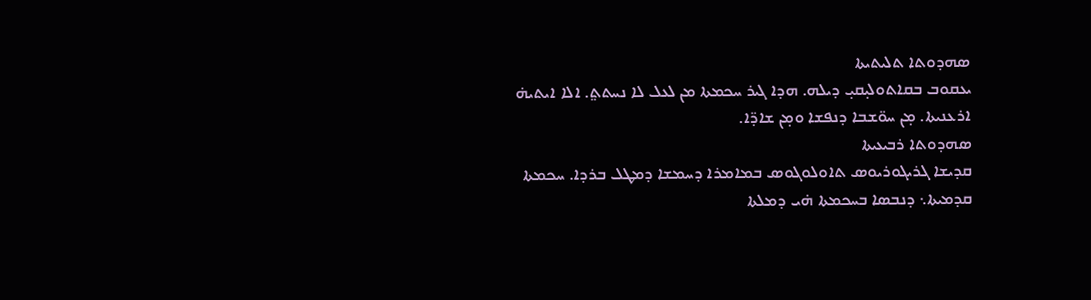ܣܗܕܘܬܐ ܬܠܝܬܝܬܐ
ܝܥܩܘܒ ܒܩܐܬܘܠܝ̣ܩܝ̣ ܕܝܠܗ. ܗܕܐ ܓܝܪ ܚܟܡܬܐ ܡܢ ܠܥܠ ܠܐ ܢܚܬܬ݀. ܐܠܐ ܐܝܬܝܗ̇ ܐܪܥܢܝܬܐ. ܡ̣ܢ ܚܘ̈ܫܒܐ ܕܢܦܫܐ ܘܡ̣ܢ ܫܐܕ̈ܐ.
ܣܗܕܘܬܐ ܪܒܝܥܝܬܐ
ܩܕܝܫܐ ܓܪܝܓܘܪܝܘܣ ܬܐܘܠܘܓܘܣ ܒܡܐܡܪܐ ܕܚܡܫܐ ܕܡܛܠ ܒܪܕܐ. ܚܟܡܬܐ ܩܕܡܝܬܐ܆ ܕܢܒܣܐ ܒܚܟܡܬܐ ܗ̇ܝ ܕܡܠܬܐ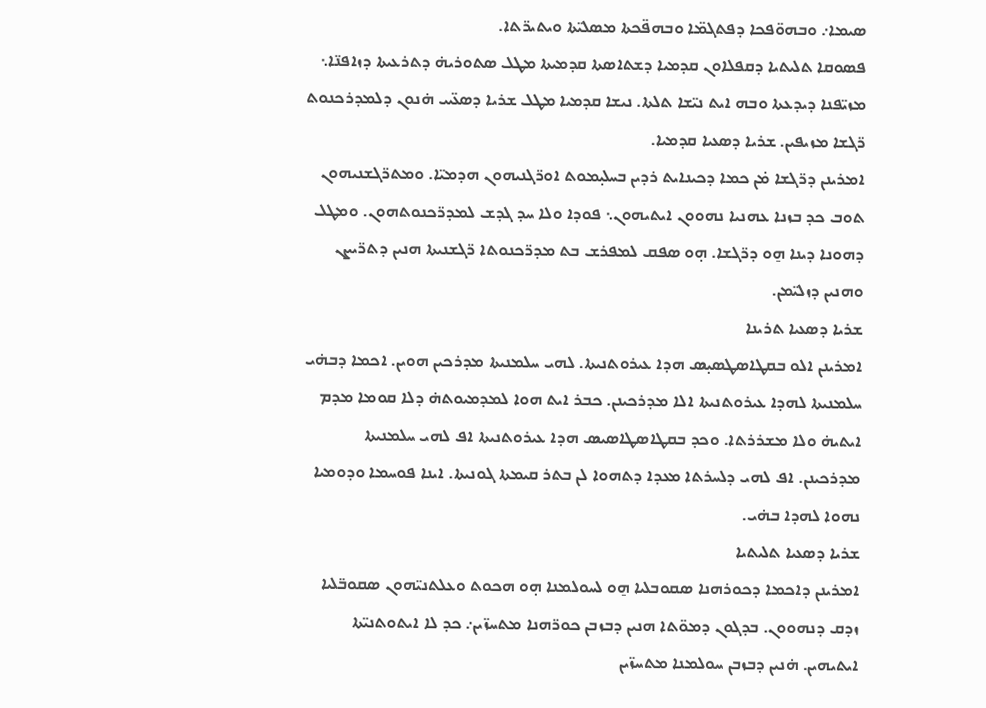ܣܝܡܐ܇ ܘܒܗܘ̈ܦܟܐ ܕܦܬܓܡ̈ܐ ܘܒܗܦ̈ܟܬܐ ܡܣܠܝ̈ܬܐ ܘܝܬܝܪ̈ܬܐ.
ܦܣܘܩܐ ܬܠܝܬܝܐ ܕܩܦܠܐܘܢ ܩܕܡܝܐ ܕܫܬܐܣܬܐ ܩܕܡܝܬܐ ܡܛܠ ܣܬܘܪܝܗ̇ ܕܬܪܥܝܬܐ ܕܙܐܦܢ̈ܐ܆ ܡܙܝ̈ܦܢܐ ܕܝܕܥܬܐ ܘܒܗ ܐܝܬ ܢܝ̈ܫܐ ܬܠܬܐ. ܢܝܫܐ ܩܕܡܝܐ ܡܛܠ ܫܪܝܐ ܕܣܥ̈ܝܝ ܗ̇ܢܘܢ ܕܠܡܕܪܟܢܘܬ ܪ̈ܓܫܐ ܡܙܝܦܝܢ. ܫܪܝܐ ܕܣܥܝܐ ܩܕܡܝܐ.
ܐܡܪܝܢܢ ܕܪ̈ܓܫܐ ܡ̇ܢ ܟܡܐ ܕܟܝܢܐܝܬ ܪܕܝܢ ܒܚܠܝ̣ܡܘܬ ܐܘܪ̈ܓܢܝܗܘܢ ܗܕܡܝ̈ܐ. ܘܡܬܪ̈ܓܫܢܝܗܘܢ ܬܘܒ ܟܕ ܒܙܢܐ ܥܗܢܝܐ ܢܗܘܘܢ ܐܝܬܝܗܘܢ܆ ܦܘܕܐ ܘܠܐ ܚܕ ܓܕܫ ܠܡܕܪ̈ܟܢܘܬܗܘܢ. ܘܡܛܠ ܕܗܘܢܐ ܕܝܢܐ ܗ̱ܘ ܕܪ̈ܓܫܐ. ܗ̣ܘ ܣܦܩ ܠܡܦܪܫ ܒܬ ܡܕܪ̈ܟܢܘܬܐ ܪ̈ܓܫܢܝܬܐ ܗܢܝܢ ܕܬܪ̈ܝܨܢ ܘܗܢܝܢ ܕܙܠܝ̈ܡܢ.
ܫܪܝܐ ܕܣܥܝܐ ܬܪܝܢܐ
ܐܡܪܝܢܢ ܐܠܘ ܒܩܛܐܣܛܣܝ̣ܣ ܗܕܐ ܥܝܪܘܬܢܝܬܐ. ܠܗܝ ܚܠܡܢܝܬܐ ܡܕܪܟܝܢ ܗܘܝܢ. ܐܟܡܐ ܕܒܗ̇ܝ ܚܠܡܢܝܬܐ ܠܗܕܐ ܥܝܪܘܬܢܝܬܐ ܐܠܐ ܡܕܪܟܝܢܢ. ܟܒܪ ܐܝܬ ܗܘܐ ܠܡܕܡܝܘܬܗ̇ ܕܠܐ ܩܘܡܐ ܡܕܡ ܐܝܬܝܗ̇ ܘܠܐ ܡܫܪܪܬܐ. ܘܟܕ ܒܩܛܐܣܛܐܣܝܣ ܗܕܐ ܥܝܪܘܬܢܝܬܐ ܐܦ ܠܗܝ ܚܠܡܢܝܬܐ ܡܕܪܟܝܢܢ. ܐܦ ܠܗܝ ܕܠܚܪܬܐ ܡܥܕܐ ܕܬܗܘܐ ܠܢ ܒܬܪ ܩܝܡܬܐ ܓܘܢܝܬܐ. ܐܝܢܐ ܦܘܚܡܐ ܘܕܘܡܝܐ ܢܗܘܐ ܠܗܕܐ ܒܗ̇ܝ.
ܫܪܝܐ ܕܣܥܝܐ ܬܠܝܬܝܐ
ܐܡܪܝܢܢ ܕܐܟܡܐ ܕܟܘܪܗܢܐ ܣܩܘܒܠܝܐ ܗ̱ܘ ܠܚܘܠܡܢܐ ܗ̣ܘ ܗܟܘܬ ܘܥܠܬܢܝ̈ܗܘܢ ܣܩܘܒ̈ܠܝܐ ܙܕܩ ܕܢܗܘܘܢ. ܒܕܓܘܢ ܕܡܘ̈ܬܐ ܗܢܝܢ ܕܒܙܒܢ ܟܘܪ̈ܗܢܐ ܡܬܚܙ̈ܝܢ܇ ܟܕ ܠܐ ܐܝܬܘܬܢܝ̈ܬܐ ܐܝܬܝܗܝܢ. ܗ̇ܢܝܢ ܕܒܙܒܢ ܚܘܠܡܢܐ ܡܬܚܙ̈ܝܢ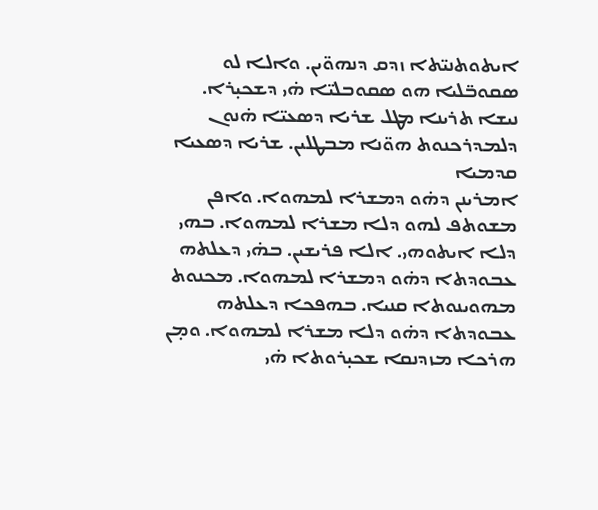ܐܝܬܘܬܢܝ̈ܬܐ ܙܕܩ ܕܢܗܘ̈ܝܢ. ܘܐܠܐ ܠܘ ܣܩܘܒ̈ܠܝܐ ܗܘ ܣܩܘܒܠܝ̈ܐ ܗ̇ܝ ܕܫܟܝ̣ܪܐ.
ܢܝܫܐ ܬܪܝܢܐ ܡܛܠ ܫܪܝܐ ܕܣܥܝ̈ܐ ܗ̇ܢܘܢ ܕܠܡܕܪܟܢܘܬ ܗܘ̈ܢܐ ܡܒܛܠܝܢ. ܫܪܝܐ ܕܣܥܝܐ ܩܕܡܝܐ
ܐܡܪܝܢܢ ܕܗ̇ܘ ܕܡܫܪܐ ܠܡܗܘܐ. ܘܐܦܢ ܡܫܘܬܦ ܠܗܘ ܕܠܐ ܡܫܪܐ ܠܡܗܘܐ. ܒܗܝ ܕܠܐ ܐܝܬܘܗܝ. ܐܠܐ ܦܪܝܫܝܢ. ܒܗ̇ܝ ܕܥܠܬܗ ܥܒܘܕܬܐ ܕܗ̇ܘ ܕܡܫܪܐ ܠܡܗܘܐ. ܡܟܢܘܬ ܡܗܘܝܢܘܬܐ ܩܢܝܐ. ܒܗܦܟܐ ܕܥܠܬܗ ܥܒܘܕܬܐ ܕܗ̇ܘ ܕܠܐ ܡܫܪܐ ܠܡܗܘܐ. ܘܡ̣ܢ ܗܪܟܐ ܡܙܕܢܩܐ ܫܟܝ̣ܪܘܬܐ ܗ̇ܝ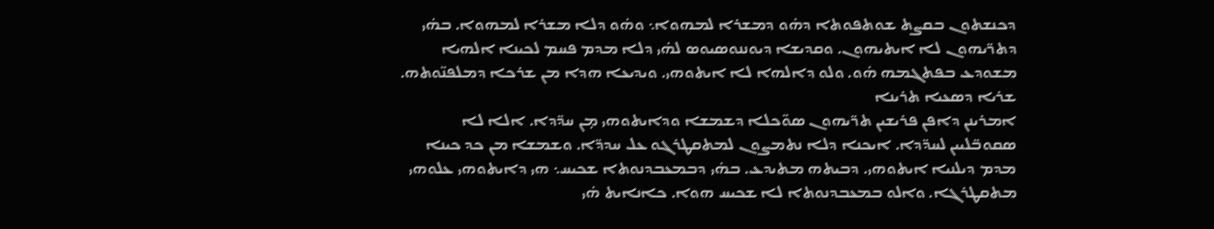ܕܟܢܫܬܘܢ ܒܩܨܬ ܫܘܬܦܘܬܐ ܕܗ̇ܘ ܕܡܫܪܐ ܠܡܗܘܐ܆ ܘܗ̇ܘ ܕܠܐ ܡܫܪܐ ܠܡܗܘܐ. ܒܗ̇ܝ ܕܬܪ̈ܝܗܘܢ ܠܐ ܐܝܬܝܗܘܢ. ܘܩܕܝܫܐ ܕܝܘܢܢܘܣܝܘܣ ܠܗ̇ܝ ܕܠܐ ܡܕܡ ܦܚܡ ܠܟܝܢܐ ܐܠܗܝܐ ܡܫܘܕܥ ܒܦܬܓܡܗ ܗ̇ܘ. ܘܠܘ ܕܐܠܗܐ ܠܐ ܐܝܬܘܗܝ. ܘܝܕܝܥܐ ܗܕܐ ܡܢ ܫܪܟܐ ܕܡܠܦܢ̈ܘܬܗ.
ܫܪܝܐ ܕܣܥܝܐ ܬܪܝܢܐ
ܐܡܪܝܢܢ ܕܐܦܢ ܦܪܝܫܝܢ ܬܪ̈ܝܗܘܢ ܣܘ̈ܟܠܐ ܕܫܡܫܐ ܘܕܐܝܬܘܗܝ ܡ̣ܢ ܚܕ̈ܕܐ. ܐܠܐ ܠܐ ܣܩܘܒ̈ܠܝܝܢ ܠܚܕ̈ܕܐ. ܐܝܟܢܐ ܕܠܐ ܢܬܡܨܘܢ ܠܡܬܩܛܪܓܘ ܥܠ ܚܕܕ̈ܐ. ܘܫܡܫܐ ܡܢ ܟܕ ܟܝܢܐ ܡܕܡ ܕܝܠܢܝܐ ܐܝܬܘܗܝ. ܕܒܝܬܗ ܡܬܝܕܥ. ܒܗ̇ܝ ܕܒܡܥܒܕܢܘܬܐ ܫܟܝܚ܆ ܗܝ ܕܐܝܬܘܗܝ ܥܠܘܗܝ ܡܬܩܛܪܓܐ. ܘܐܠܘ ܒܡܥܒܕܢܘܬܐ ܠܐ ܫܟܝܚ ܗܘܐ. ܟܐܢܐܝܬ ܗ̇ܝ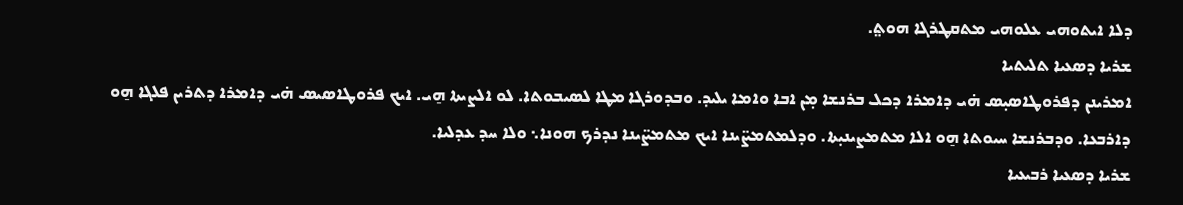ܕܠܐ ܐܝܬܘܗܝ ܥܠܘܗܝ ܡܬܩܛܪܓܐ ܗܘܬ݀.
ܫܪܝܐ ܕܣܥܝܐ ܬܠܝܬܝܐ
ܐܡܪܝܢܢ ܕܦܪܘܛܐܣܝ̣ܣ ܗ̇ܝ ܕܐܡܪܐ ܕܟܠ ܒܪܢܫܐ ܡ̣ܢ ܐܒܐ ܘܐܡܐ ܝܠܝܕ. ܘܒܕܘܪܓܐ ܡܛܐ ܠܣܝܒܘܬܐ. ܠܘ ܐܠܨܝܬܐ ܗ̱ܝ. ܐܝܟ ܦܪܘܛܐܣܝܣ ܗ̇ܝ ܕܐܡܪܐ ܕܬܪܝܢ ܦܠܓܐ ܗ̱ܘ ܕܐܪܒܥܐ. ܘܕܒܪܢܫܐ ܚܝܘܬܐ ܗ̱ܘ ܐܠܐ ܡܬܡܨܝܢܝ̣ܬܐ. ܘܕܠܡܬܡܨ̈ܝܢܐ ܐܝܟ ܡܬܡܨ̈ܝܢܐ ܢܕܪܟ ܗܘܢܐ܆ ܘܠܐ ܚܕ ܥܕܠܝܐ.
ܫܪܝܐ ܕܣܥܝܐ ܪܒܝܥܝܐ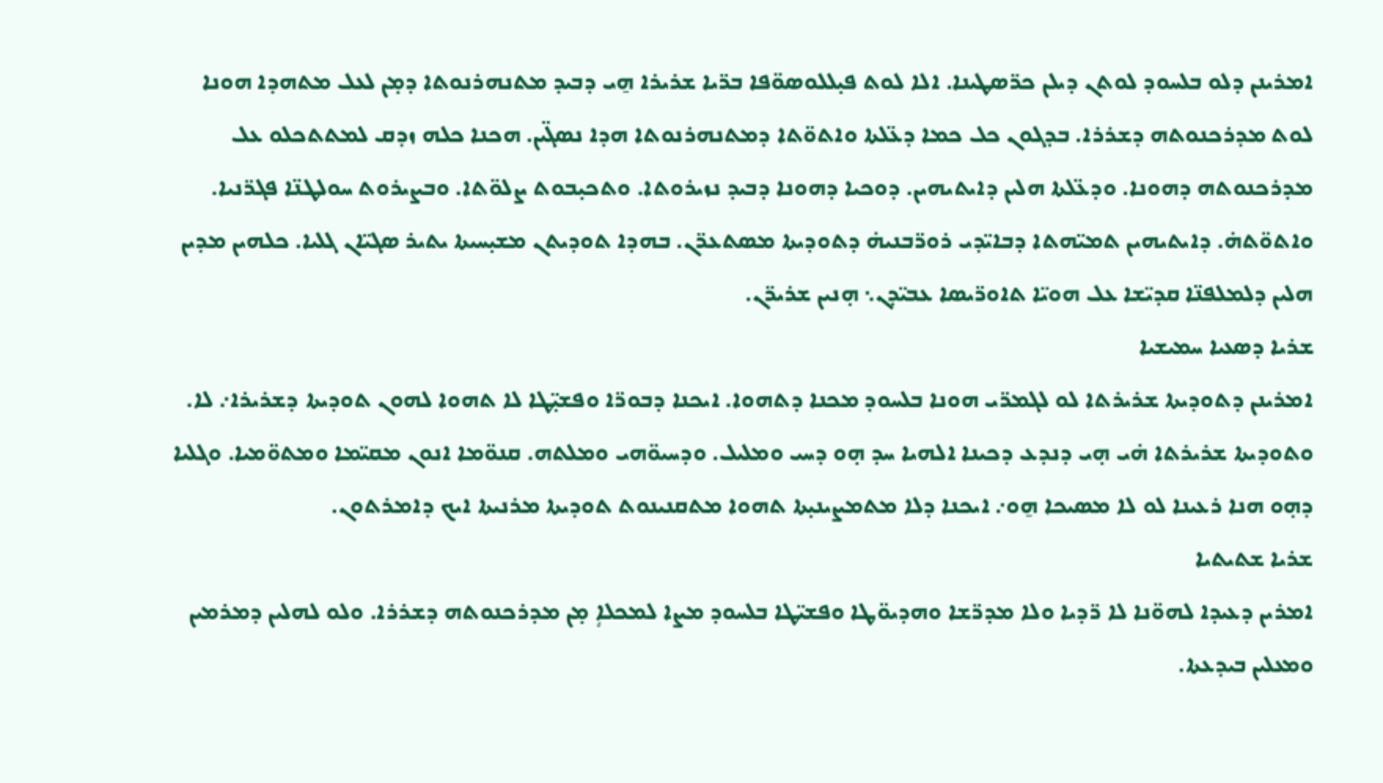ܐܡܪܝܢܢ ܕܠܘ ܒܠܚܘܕ ܠܘܬܢ ܕܝܠܢ ܟܪ̈ܣܛܝܢܐ. ܐܠܐ ܠܘܬ ܦܝ̣ܠܠܘܣܘ̈ܦܐ ܒܪ̈ܝܐ ܫܪܝܪܐ ܗ̱ܝ ܕܒܝܕ ܡܬܢܗܪܢܘܬܐ ܕܡ̣ܢ ܠܥܠ ܡܬܗܕܐ ܗܘܢܐ ܠܘܬ ܡܕܪܟܢܘܬܗ ܕܫܪܪܐ. ܒܕܓܘܢ ܟܠ ܟܡܐ ܕܥ̈ܠܬܐ ܘܐܬܘ̈ܬܐ ܕܡܬܢܗܪܢܘܬܐ ܗܕܐ ܢܣܓ̈ܝܢ. ܗܟܢܐ ܟܠܗ ܙܕܩ ܠܡܬܬܟܠܘ ܥܠ ܡܕܪܟܢܘܬܗ ܕܗܘܢܐ. ܘܕܥ̈ܠܬܐ ܗܠܝܢ ܕܐܝܬܝܗܝܢ. ܕܘܟܝܐ ܕܗܘܢܐ ܕܒܝܕ ܢܙܝܪܘܬܐ. ܘܬܟܝ̣ܒܘܬ ܨܠܘ̈ܬܐ. ܘܒܨܝܪܘܬ ܚܘܠܛܢ̈ܐ ܦܓܪ̈ܢܝܐ. ܘܐܬܘ̈ܬܗ̇. ܕܐܝܬܝܗܝܢ ܬܡܝ̈ܗܬܐ ܕܒܐܝ̈ܕܝ ܪܘܪ̈ܒܢܝܗ̇ ܕܬܘܕܝܬܐ ܡܣܬܥܪ̈ܢ. ܒܗܕܐ ܬܘܕܝܬܢ ܡܫܝ̣ܚܝܬܐ ܝܬܝܪ ܣܓܝ̈ܐܢ ܓܠܝܐ. ܟܠܗܝܢ ܡܕܝܢ ܗܠܝܢ ܕܠܡܠܦܢ̈ܐ ܩܕܝ̈ܫܐ ܥܠ ܗܘܝ̈ܐ ܬܐܘܪ̈ܝܣܐ ܥܒܝ̈ܕܢ܆ ܗ̣ܢܝܢ ܫܪܝܪ̈ܢ.
ܫܪܝܐ ܕܣܥܝܐ ܚܡܝܫܝܐ
ܐܡܪܝܢܢ ܕܬܘܕܝܬܐ ܫܪܝܪܬܐ ܠܘ ܠܓܡܪ̈ܝ ܗܘܢܐ ܒܠܚܘܕ ܡܟܢܐ ܕܬܗܘܐ. ܐܝܟܢܐ ܕܒܘܪ̈ܐ ܘܦܫܝ̣̈ܛܐ ܠܐ ܬܗܘܐ ܠܗܘܢ ܬܘܕܝܬܐ ܕܫܪܝܪܐ܇ ܠܐ. ܘܬܘܕܝܬܐ ܫܪܝܪܬܐ ܗ̇ܝ ܗ̣ܝ ܕܢܕܥ ܕܟܝܢܐ ܐܠܗܝܐ ܚܕ ܗ̣ܘ ܕܚܝ ܘܡܠܝܠ. ܘܕܚܝܘ̈ܗܝ ܘܡܠܬܗ. ܩܢܘ̈ܡܐ ܐܢܘܢ ܡܩܝ̈ܡܐ ܘܡܬܘ̈ܡܝܐ. ܘܓܠܝܐ ܕܗ̣ܘ ܗܢܐ ܪܥܝܢܐ ܠܘ ܠܐ ܡܣܝܟܐ ܗ̱ܘ܇ ܐܝܟܢܐ ܕܠܐ ܡܬܡܨܝܢܝ̣ܬܐ ܬܗܘܐ ܡܬܩܢܝܢܘܬ ܬܘܕܝܬܐ ܡܪܢܝܬܐ ܐܝܟ ܕܐܡܪܬܘܢ.
ܫܪܝܐ ܫܬܝܬܝܐ
ܐܡܪܝܢ ܕܥܝܕܐ ܠܗܘ̈ܢܐ ܠܐ ܪ̈ܕܝܐ ܘܠܐ ܡܕܪ̈ܫܐ ܘܗܕܝܘ̈ܛܐ ܘܦܫܝ̈ܛܐ ܒܠܚܘܕ ܡܨܐ ܠܡܟܠܐܴ ܡ̣ܢ ܡܕܪܟܢܘܬܗ ܕܫܪܪܐ. ܘܠܘ ܠܗܠܝܢ ܕܡܪܡܝܢ ܘܡܥܠܝܢ ܒܝܕܥܬܐ.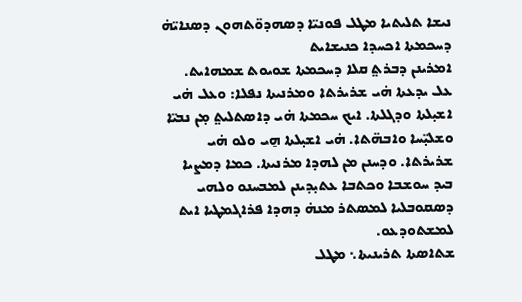ܢܝܫܐ ܬܠܝܬܝܐ ܡܛܠ ܦܘܢܝ̈ܐ ܕܣܗܕܘ̈ܬܗܘܢ ܕܣܢܐܝ̈ܗ̇ ܕܚܟܡܬܐ ܐܟܚܕܐ ܟܢܝܫܐܝܬ
ܐܡܪܝܢܢ ܕܒܪܬ݀ ܩܠܐ ܕܚܟܡܬܐ ܫܘܝܘܬ ܫܡܗܐܝܬ. ܥܠ ܝܕܥܬܐ ܗ̇ܝ ܫܪܝܪܬܐ ܘܡܪܢܝܬܐ ܢܦܠܐ: ܘܥܠ ܗ̇ܝ ܐܫܝ̣ܠܬܐ ܘܕܓܠܬܐ. ܐܝܟ ܚܟܡܬܐ ܗ̇ܝ ܕܐܣܬܠܝܬ݀ ܡ̣ܢ ܢܒܝ̈ܐ ܘܫܠܝ̣̈ܚܐ ܘܐܒܗ̈ܬܐ. ܗ̇ܝ ܐܫܝ̣ܠܬܐ ܗ̱ܝ ܘܠܘ ܗ̇ܝ ܫܪܝܪܬܐ. ܘܕܚܢܢ ܡܢ ܠܗܕܐ ܡܪܢܝܬܐ. ܟܡܐ ܕܡܨܝܐ ܒܝܕ ܚܘܫܒܐ ܘܟܬܒܐ ܥܬܝ̣ܕܝܢܢ ܠܡܒܚܢܘ ܘܠܗܝ ܕܣܩܘܒܠܝܐ ܠܡܣܬܪ ܡܢܗ̇ ܕܗܕܐ ܦܪܐܓܡܛܝܐ ܐܝܬ ܠܡܫܬܘܕܥܘ.
ܫܬܐܣܬܐ ܬܪܝܢܝܬܐ܆ ܡܛܠ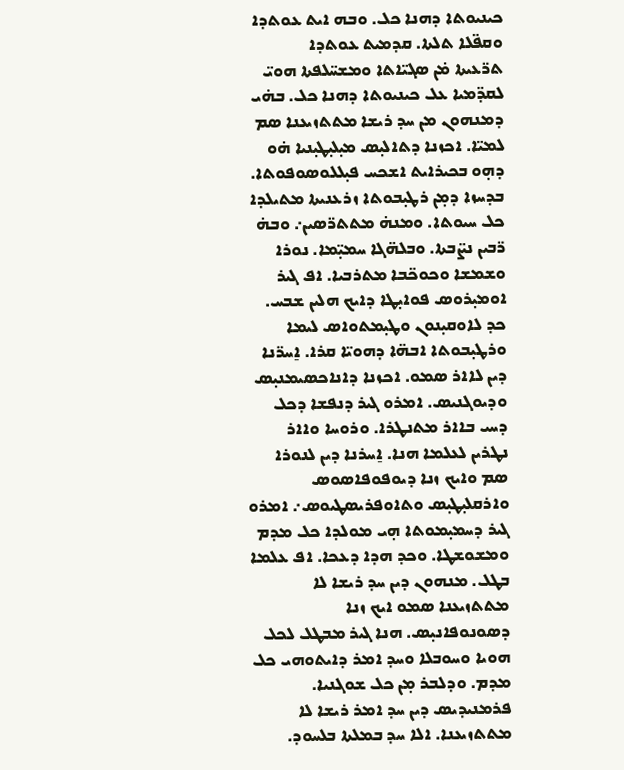ܟܝܢܝܘܬܐ ܕܗܢܐ ܟܠ. ܘܒܗ ܐܝܬ ܥܘܬܕܐ ܘܩܦ̈ܠܐ ܬܠܬܐ. ܩܕܡܝܬ ܥܘܬܕܐ
ܬܪ̈ܥܝܬܐ ܡ̇ܢ ܣܓܝ̈ܐܬܐ ܘܡܫܚ̈ܠܦܬܐ ܗܘܝ̈ ܠܩܕ̈ܡܝܐ ܥܠ ܟܝܢܝܘܬܐ ܕܗܢܐ ܟܠ. ܒܗ̇ܝ ܕܡܢܗܘܢ ܡܢ ܚܕ ܪܝܫܐ ܡܬܬܙܝܥܢܐ ܣܡ ܠܡܝ̈ܐ. ܐܟܙܢܐ ܕܬܐܠܝ̣ܣ ܡܝ̣ܠܝ̣ܛܝ̣ܢܝܐ ܗ̇ܘ ܕܗ̣ܘ ܒܟܝܪܐܝܬ ܐܫܟܚ ܦܝ̣ܠܠܘܣܘܦܘܬܐ. ܒܕܚܙܐ ܕܡ̣ܢ ܪܛܝ̣ܒܘܬܐ ܙܪܥܢܝܬܐ ܡܬܝܠܕܐ ܟܠ ܚܝܘܬܐ. ܘܡܢܗ̇ ܡܬܬܪ̈ܣܝܢ܇ ܘܒܗ̇ ܪ̈ܒܝܢ ܢܨ̈ܒܬܐ. ܘܒܠܗ̈ܓܐ ܚܡܝ̣̈ܡܐ. ܢܘܪܐ ܘܫܡܫܐ ܘܟܘܟ̈ܒܐ ܡܬܪܒܝܐ. ܐܦ ܓܝܪ ܐܘܡܝ̣ܪܘܣ ܦܘܐܝ̣ܛܐ ܕܐܝܟ ܗܠܝܢ ܫܒܚ. ܟܕ ܠܐܘܩܝ̣ܢܘܢ ܘܛܝ̣ܡܬܘܐܣ ܠܝܡܐ ܘܪܛܝ̣ܒܘܬܐ ܐܒܗ̈ܐ ܕܗܘܝ̈ܐ ܩܪܐ. ܐ̱ܚܪ̈ܢܐ ܕܝܢ ܠܐܐܪ ܣܡܘ. ܐܟܙܢܐ ܕܐܢܐܟܣܝܡܢܝ̣ܣ ܘܕܝܘܓܢܝܣ. ܐܡܪܘ ܓܝܪ ܕܢܦܫܐ ܕܟܠ ܕܚܝ ܒܐܐܪ ܡܬܢܛܪܐ. ܘܪܘܚܐ ܘܐܐܪ ܢܛܪܝܢ ܠܥܠܡܐ ܗܢܐ. ܐ̱ܚܪܢܐ ܕܝܢ ܠܢܘܪܐ ܣܡ ܘܐܝܟ ܙܢܐ ܕܝܘܦܘܦܐܣܘܣ ܘܐܪܩܠܝ̣ܛܝ̣ܣ ܘܬܐܘܦܪܝܣܛܝܘܣ܇ ܐܡܪܘ ܓܝܪ ܕܚܡܝ̣ܡܘܬܐ ܗ̣ܝ ܡܘܠܕܐ ܟܠ ܡܕܡ ܘܡܫܘܫܛܐ. ܘܟܕ ܗܕܐ ܕܥܟܐ. ܐܦ ܥܠܡܐ ܒܛܠ. ܡܢܗܘܢ ܕܝܢ ܚܕ ܪܝܫܐ ܠܐ ܡܬܬܙܝܥܢܐ ܣܡܘ ܐܝܟ ܙܢܐ ܕܣܘܢܘܦܐܢܝ̣ܣ. ܗܢܐ ܓܝܪ ܡܒܛܠ ܠܟܠ ܗܘܝܐ ܘܚܘܒܠܐ ܘܚܕ ܐܡܪ ܕܐܝܬܘܗܝ ܟܠ ܡܕܡ. ܘܕܠܒܪ ܡ̣ܢ ܟܠ ܫܘܓܢܝܐ. ܦܪܡܢܝܕܝܣ ܕܝܢ ܚܕ ܐܡܪ ܪܝܫܐ ܠܐ ܡܬܬܙܝܥܢܐ. ܐܠܐ ܚܕ ܒܡܠܬܐ ܒܠܚܘܕ.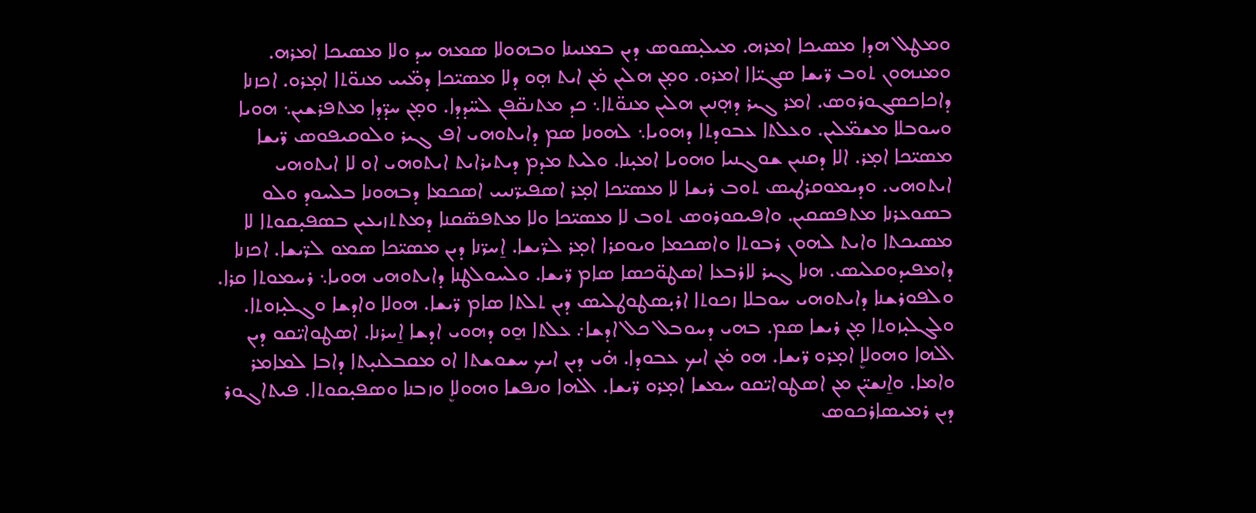ܘܡܛܠ ܗܕܐ ܡܣܝܟܐ ܐܡܪܗ. ܡܝܠܝ̣ܣܘܣ ܕܝܢ ܒܡܢܝܢܐ ܘܒܗܘܠܐ ܣܡܗ ܚܕ ܘܠܐ ܡܣܝܟܐ ܐܡܪܗ. ܘܡܢܗܘܢ ܬܘܒ ܪ̈ܝܫܐ ܣܓܝ̈ܐܐ ܐܡܪܘ. ܘܡ̣ܢ ܗܠܝܢ ܡ̇ܢ ܐܝܬ ܗ̣ܘ ܕܠܐ ܡܣܝ̈ܟܐ ܕܡ̈ܝܝ ܡܢܘ̈ܬܐ ܐܡ̣ܪܘ. ܐܟܙܢܐ ܕܐܟܐܟܣܓܘܪܘܣ. ܐܡܪ ܓܝܪ ܕܗ̣ܢܝܢ ܗܠܝܢ ܡܢܘ̈ܬܐ܆ ܟܕ ܡܬܢܩ̈ܦܢ ܠܚ̈ܕܕܐ. ܘܡ̣ܢ ܚܕ̈ܕܐ ܡܬܦܪܫܝܢ܆ ܗܘܝܐ ܘܚܘܒܠܐ ܡܫܡ̈ܠܝܢ. ܘܥܠܬܐ ܥܒܘܕܬܐ ܕܗܘܝܐ܆ ܠܗܘܢܐ ܣܡ ܕܐܝܬܘܗܝ ܐܦ ܓܝܪ ܘܠܘܩܝܦܘܣ ܪ̈ܝܫܐ ܡܣܝ̈ܟܐ ܐܡ̣ܪ. ܐܠܐ ܕܩܢܝܢ ܫܘܓܢܝܐ ܘܗܘܝܐ ܐܡܝ̣ܢܐ. ܘܠܝܬ ܡܕܡ ܕܝܬܝܪܐܝܬ ܐܝܬܘܗܝ ܐܘ ܠܐ ܐܝܬܘܗܝ ܐܝܬܘܗܝ. ܘܕܝܡܘܩܪܛܝܣ ܬܘܒ ܪܝܫܐ ܠܐ ܡܣܝ̈ܟܐ ܐܡ̣ܪ ܐܣܦܝܪ̈ܢܝܝ ܐܣܟܡܐ ܕܒܗܘܢܐ ܒܠܚܘܕ ܘܠܘ ܒܣܘܥܪܢܐ ܡܬܦܣܩܝܢ. ܘܐܦܝܩܘܪܘܣ ܬܘܒ ܠܐ ܡܣܝ̈ܟܐ ܘܠܐ ܡܬܦܣ̈ܩܢܐ ܕܡܬܬܙܝܥܝܢ ܒܣܦܝ̣ܩܘܬܐ ܠܐ ܡܣܝܟܬܐ ܘܐܝܬ ܠܗܘܢ ܪܒܘܬܐ ܘܐܣܟܡܐ ܘܝܘܩܪܐ ܐܡ̣ܪ ܠܪ̈ܝܫܐ. ܐ̱ܚܪ̈ܢܐ ܕܝܢ ܡܣܝ̈ܟܐ ܣܡܘ ܠܪ̈ܝܫܐ. ܐܟܙܢܐ ܕܐܡܦܝܕܘܩܠܝܣ. ܗܢܐ ܓܝܪ ܠܐܪܒܥܐ ܐܣܛܘ̈ܟܣܐ ܣܐܡ ܪ̈ܝܫܐ. ܘܠܚܘܠܛܢܐ ܕܐܝܬܘܗܝ ܗܘܝܐ܆ ܪܚܡܘܬܐ ܩܪܐ. ܘܠܦܘܪܫܢܐ ܕܐܝܬܘܗܝ ܚܘܒܠܐ ܙܟܘܬܐ ܐܪܝ̣ܣܛܘܛܠܝܣ ܕܝܢ ܬܠܬܐ ܣܐܡ ܪ̈ܝܫܐ. ܗܘܠܐ ܘܐܕܫܐ ܘܓܠܝ̣ܙܘܬܐ. ܘܠܓܠܝ̣ܙܘܬܐ ܡ̣ܢ ܪܝܫܐ ܣܡ. ܒܗܝ ܕܚܘܒܠ ܟܠ ܐܕܫܐ܇ ܥܠܬܐ ܗ̱ܘ ܕܗܘܝ ܐܕܫܐ ܐ̱ܚܪܢܐ. ܐܣܛܘܐܝ̈ܩܘ ܕܝܢ ܐܠܗܐ ܘܗܘܠܐܷ ܐܡ̣ܪܘ ܪ̈ܝܫܐ. ܗܘ ܡ̇ܢ ܐܝܟ ܥܒܘܕܐ. ܗ̇ܝ ܕܝܢ ܐܝܟ ܚܫܘܫܬܐ ܐܘ ܡܩܒܠܢܝ̣ܬܐ ܕܐܒܐ ܠܡܐܡܪ ܘܐܡܐ. ܘܐ̱ܢܫܝ̈ܢ ܡܢ ܐܣܛܘܐܝ̈ܩܘ ܚܡܫܐ ܐܡ̣ܪܘ ܪ̈ܝܫܐ. ܐܠܗܐ ܘܢܦܫܐ ܘܗܘܠܐܷ ܘܙܒܢܐ ܘܣܦܝ̣ܩܘܬܐ. ܦܝܬܐܓܘܪ ܕܝܢ ܪܡܝܣܐܪܟܘܣ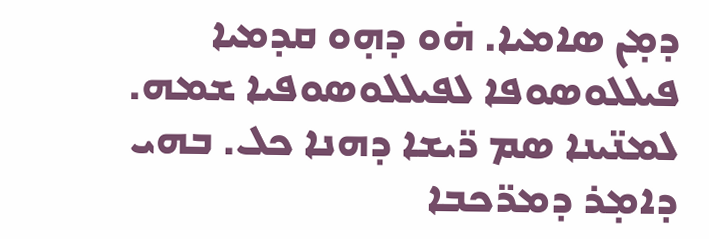ܕܡ̣ܢ ܣܐܡܝܐ. ܗ̇ܘ ܕܗ̣ܘ ܩܕܡܝܐ ܦܝܠܠܘܣܘܦܐ ܠܦܝܠܠܘܣܘܦܝܐ ܫܡܗ. ܠܡܢ̈ܝܢܐ ܣܡ ܪ̈ܝܫܐ ܕܗܢܐ ܟܠ. ܒܗܝ ܕܐܡ̣ܪ ܕܡܪ̈ܟܒܐ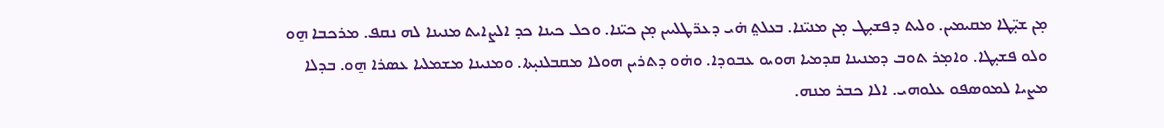ܡ̣ܢ ܫܝ̣̈ܛܐ ܡܩܝܡܝܢ. ܘܠܝܬ ܕܦܫܝ̣ܛ ܡ̣ܢ ܡܢܝ̈ܢܐ. ܒܥܠܬ݀ ܗ̇ܝ ܕܥܪ̈ܛܠܝܝܢ ܡ̣ܢ ܟܝ̈ܢܐ. ܘܟܠ ܟܝܢܐ ܟܕ ܐܠܨܐܝܬ ܡܢܝܢܐ ܠܗ ܢܩܦ. ܡܪܟܒܐ ܗ̱ܘ ܘܠܘ ܦܫܝ̣ܛܐ. ܘܐܡ̣ܪ ܬܘܒ ܕܡܢܝܢܐ ܩܕܡܝܐ ܗܘܝܘ ܥܒܘܕܐ. ܘܗ̇ܘ ܕܬܪܝܢ ܗܘܠܐ ܡܩܒܠܢܝ̣ܬܐ. ܘܡܢܝܢܐ ܡܫܡܠܝܐ ܥܣܪܐ ܗ̱ܘ. ܒܕܠܐ ܡܨܝܐ ܠܡܘܣܦܘ ܥܠܘܗܝ. ܐܠܐ ܟܒܪ ܡܢܗ.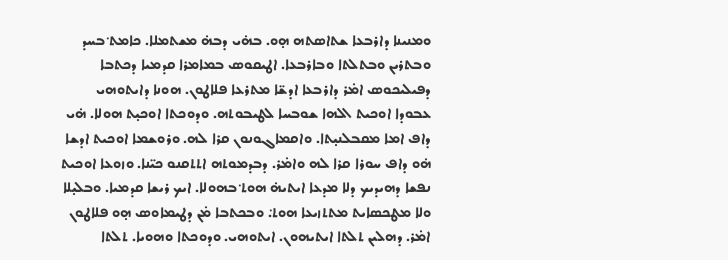ܘܡܢܝܢܐ ܕܐܪܒܥܐ ܫܬܐܣܬܗ ܗ̣ܘ. ܒܗ̇ܝ ܕܒܗ̇ ܡܫܬܡܠܐ. ܟܐܡܬ݀ ܒܚܕ ܘܒܬܪܝܢ ܘܒܬܠܬܐ ܘܒܐܪܒܥܐ. ܐܛܝܩܘܣ ܒܡܐܡܪܐ ܩܕܡܝܐ ܕܟܬܒܐ ܕܦܝܠܝܟܘܣ ܐܡ̇ܪ ܕܐܪܒܥܐ ܐܕܫ̈ܐ ܡܬܪܥܐ ܦܠܐܛܘܢ. ܗܘܢܐ ܕܐܝܬܘܗܝ ܥܒܘܕܐ ܐܘܟܝܬ ܐܠܗܐ ܫܘܒܚܐ ܠܛܝܒܘܬܗ. ܘܕܘܟܬܐ ܐܘܟܝ̣ܬ ܗܘܠܐ. ܗ̇ܝ ܕܐܦ ܐܡܐ ܡܩܒܠܢܝ̣ܬܐ. ܘܐܩܡܐܓܘܢܘܢ ܩܪܐ ܠܗ. ܘܪܘܫܡܐ ܐܘܟܝܬ ܐܕܫܐ ܗ̇ܘ ܕܐܦ ܚܘܪܐ ܩܪܐ ܠܗ ܘܐܡ̇ܪ. ܕܒܕܡܘܬܗ ܐܬܬܩܢܘ ܟܝ̈ܢܐ. ܘܙܘܥܐ ܐܘܟܝܬ ܢܦܫܐ ܕܗܝܕܝܟ ܕܠܐ ܡܕܥܐ ܐܝܬܝܗ̇ ܗܘܬ݀ ܒܗܘܠܐ. ܐܝܟ ܪܝܫܐ ܩܕܡܝܐ. ܘܒܠܝ̣ܠܐ ܘܠܐ ܡܛܟܣܐܝܬ ܡܬܬܙܝܥܐ ܗܘܬ݀. ܘܒܟܬܒܐ ܡ̇ܢ ܕܛܝܡܐܘܣ ܗ̣ܘ ܦܠܐܛܘܢ ܐܡ̇ܪ. ܕܗܠܝܢ ܬܠܬܐ ܐܝܬܝܗܘܢ. ܐܝܬܘܗܝ. ܘܕܘܟܬܐ ܘܗܘܝܐ. ܬܠܬܐ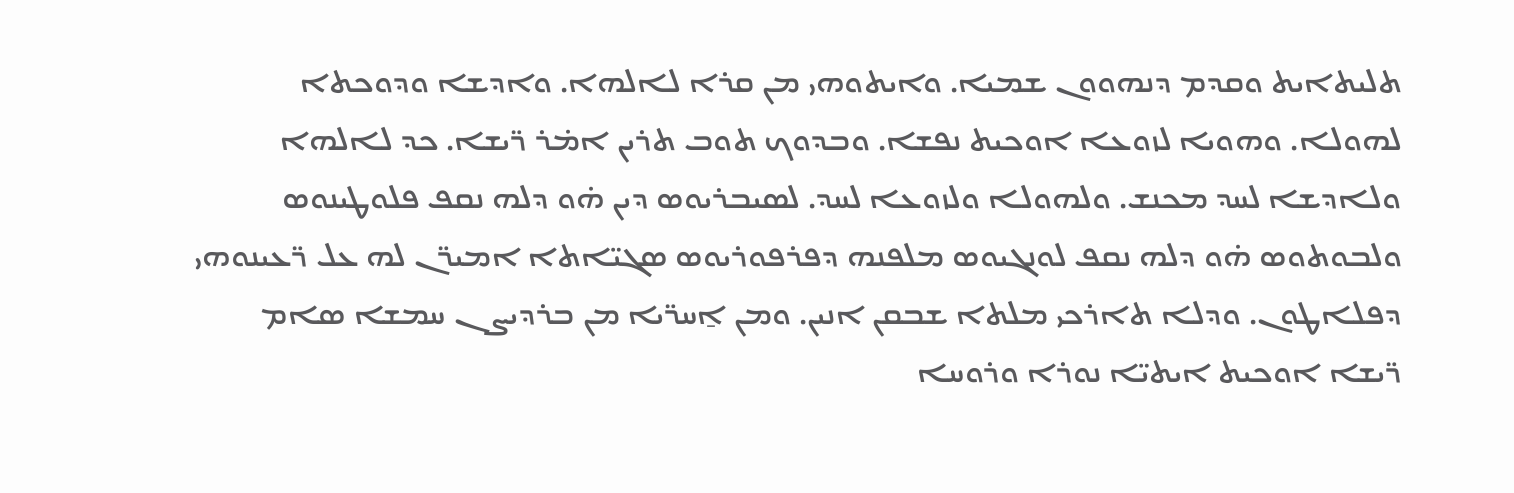ܬܠܝܬܐܝܬ ܘܩܕܡ ܕܢܗܘܘܢ ܫܡܝܐ. ܘܐܝܬܘܗܝ ܡܢ ܩܪܐ ܠܐܠܗܐ. ܘܐܕܫܐ ܘܕܘܟܬܐ ܠܗܘܠܐ. ܘܗܘܝܐ ܠܙܘܥܐ ܐܘܟܝܬ ܢܦܫܐ. ܘܒܕܘܟ ܬܘܒ ܬܪܝܢ ܐܡ̇ܪ ܪ̈ܝܫܐ. ܟܕ ܠܐܠܗܐ ܘܠܐܕܫܐ ܠܚܕ ܡܟܢܫ. ܘܠܗܘܠܐ ܘܠܙܘܥܐ ܠܚܕ. ܠܣܝܒܪܝܘܣ ܕܝܢ ܗ̇ܘ ܕܠܗ ܢܩܦ ܦܠܘܛܝܢܘܣ ܘܠܒܘܬܘܣ ܗ̇ܘ ܕܠܗ ܢܩܦ ܠܘܢܓܝܘܣ ܡܠܦܢܗ ܕܦܪܦܘܪܝܘܣ ܣܓܝ̈ܐܬܐ ܐܡܝܪ̈ܢ ܠܗ ܥܠ ܪ̈ܥܝܢܘܗܝ ܕܦܠܐܛܘܢ. ܘܕܠܐ ܬܐܪܟܝ ܡܠܬܐ ܫܒܩܢ ܐܢܝܢ. ܘܡܢ ܐ̱ܚܪ̈ܝܐ ܡܢ ܒܪܕܝܨܢ ܚܡܫܐ ܣܐܡ ܪ̈ܝܫܐ ܐܘܟܝܬ ܐܝܬܝ̈ܐ ܢܘܪܐ ܘܪܘܚܐ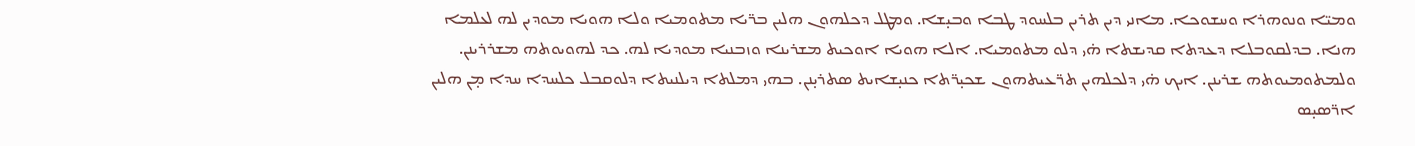ܘܡܝ̈ܐ ܘܢܘܗܪܐ ܘܚܫܘܟܐ. ܡܐܢܝ ܕܝܢ ܬܪܝܢ ܒܠܚܘܕ ܛܒܐ ܘܒܝ̣ܫܐ. ܘܡܛܠ ܕܟܠܗܘܢ ܗܠܝܢ ܒܪ̈ܝܐ ܡܬܘܡܝܐ ܘܠܐ ܗܘܝܐ ܡܘܕܝܢ ܠܗ ܠܥܠܡܐ ܗܢܐ. ܒܕܠܩܘܒܠܐ ܕܥܕܬܐ ܩܕܝܫܬܐ ܗ̇ܝ ܕܠܘ ܡܬܘܡܝܐ. ܐܠܐ ܗܘܝܐ ܐܘܟܝܬ ܡܫܪܝܢܐ ܘܙܒܢܝܐ ܡܘܕܝܐ ܠܗ. ܟܕ ܠܗܘܝܘܬܗ ܡܫܪܪܝܢܢ. ܘܠܡܬܘܡܝܘܬܗ ܫܪܝܢܢ. ܐܝܟ ܗ̇ܝ ܕܠܟܠܗܝܢ ܬܪ̈ܥܝܬܗܘܢ ܫܟܝ̣ܪ̈ܬܐ ܟܢܝ̣ܫܐܝܬ ܣܬܪܝ̣ܢܢ. ܒܗܝ ܕܡܠܬܐ ܕܝܠܢܝܬܐ ܕܠܘܩܒܠ ܟܠܚܕܐ ܚܕܐ ܡ̣ܢ ܗܠܝܢ ܐܪ̈ܣܝ̣ܣ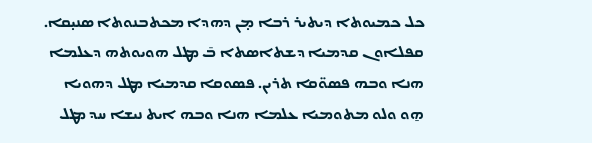ܟܠ ܟܡܝܘܬܐ ܕܝܬܝܪ ܪܒܐ ܡ̣ܢ ܕܗܕܐ ܡܟܬܒܢܘܬܐ ܣܢܝ̣ܩܐ.
ܩܦܠܐܘܢ ܩܕܡܝܐ ܕܫܬܐܣܬܐ ܒ̄ ܡܛܠ ܗܘܝܘܬܗ ܕܥܠܡܐ ܗܢܐ ܘܒܗ ܦܣܘ̈ܩܐ ܬܪܝܢ. ܦܣܘܩܐ ܩܕܡܝܐ ܡܛܠ ܕܗܘܝܐ ܗ̱ܘ ܘܠܘ ܡܬܘܡܝܐ ܥܠܡܐ ܗܢܐ ܘܒܗ ܐܝܬ ܢܝܫܐ ܚܕ ܡܛܠ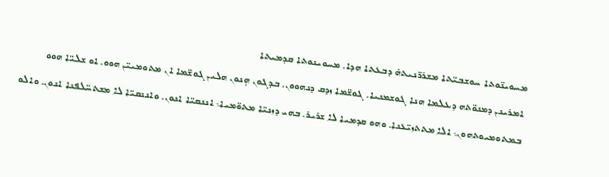ܡܚܘܝܢ̈ܘܬܐ ܚܘܫܒܝ̈ܬܐ ܡܫܪܪ̈ܢܝܬܗ̇ ܕܒܥܬܐ ܗܕܐ. ܡܚܘܝܢܘܬܐ ܩܕܡܝܬܐ
ܐܡܪܝܢܢ ܕܡܢܘ̈ܬܗ ܕܥܠܡܐ ܗܢܐ ܓܘܫܡܢܝܐ. ܓܘܫ̈ܡܐ ܙܕܩ ܕܢܗܘܘܢ. ܒܕܓܘܢ ܗ̣ܢܘܢ ܗܠܝܢ ܓܘܫ̈ܡܐ ܐܢ ܡܬܘܡܝܝ̈ܢ ܗܘܘ. ܐܘ ܫܠܝ̈ܐ ܗܘܘ ܒܡܬܘܡܝܘܬܗܘܢ܆ ܐܠܐ ܡܬܬܙܝ̈ܥܢܐ. ܘܗܘ ܩܕܡܝܐ ܠܐ ܫܪܝܪ. ܒܗܝ ܕܙܢܝ̈ܐ ܡܬܘ̈ܡܝܐ܆ ܐܢܢܩܝ̈ܐ ܐܢܘܢ. ܘܐܢܢܩܝ̈ܐ ܠܐ ܡܫܬܚ̈ܠܦܢܐ ܐܢܘܢ. ܘܐܠܘ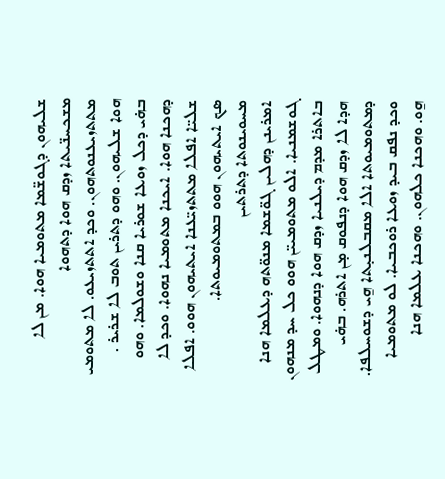ܫܠܝܗܘܢ ܕܓܘܫ̈ܡܐ ܡܬܘܡܝܐ ܗܘܐ. ܡܢ ܠܐ ܡܫܟܚܢ̈ܝܬܐ ܙܕܩ ܗܘܐ ܕܬܗܘܐ ܡܬܬܙܝܥܢܘܬܗܘܢ. ܘܟܕ ܐܬܬܙܝܥܘ. ܠܐ ܡܬܘܡܝ ܗܘܐ ܫܠܝܗܘܢ. ܘܗܘ ܕܬܪܝܢ ܬܘܒ ܠܐ ܫܪܝܪ . ܒܗ̇ܝ ܕܟܠ ܙܘܥܐ ܫܘܪܝܐ ܩܢܐ ܘܫܘܠܡܐ. ܘܗܘ ܕܗܟܢܐ ܗܘܐ. ܐܝܟܢܐ ܡܬܘܡܝܐ ܢܗܘܐ. ܘܟܕ ܠܐ ܫܠܝ̈ܐ ܐܦܠܐ ܡܬܬܙܝ̈ܥܢܐ ܐܝܬܝܗܘܢ ܗܘܘ. ܐܦܠܐ ܣܟ ܐܝܬܝܗܘܢ ܗܘܘ ܒܡܬܘܡܝܘܬܐ.
ܡܚܘܝܢܘܬܐ ܕܬܪܬܝܢ
ܐܡܪܝܢܢ ܕܗܠܝܢ ܓܘ̈ܫܡܐ ܡܢܘ̈ܬܗ ܕܥܠܡܐ ܗܢܐ ܓܘܫܡܢܝܐ. ܐܠܘ ܡܬܘܡܝܝ̈ܢ ܗܘܘ ܟܠ ܚܕ ܡܢܗܘܢ ܒܐܬܪܐ ܡܕܡ ܕܝܠܢܝܐ ܙܕܩ ܗܘܐ ܕܢܗܘܐ. ܘܡܛܠ ܗܕܐ ܠܐ ܙܕܩ ܗܘܐ ܕܢܦܘܩ ܡ̣ܢ ܐܬܪܗ. ܒܗ̇ܝ ܕܡܬܘܡܝܘܬܐ ܐܠܐ ܡܩܒܠܢܝ̣ܬܐ ܗ̱ܝ ܕܫܘܚܠܦܐ. ܘܟܕ ܢܦܩ ܒܝܕ ܙܘܥܐ ܪܘܟܒܝܐ. ܠܘ ܡܬܘܡܝܐ ܗ̱ܘ. ܘܗܟܢܐ ܟܠܗܘܢ. ܘܗܟܢܐ ܥܠܡܐ ܗܢܐ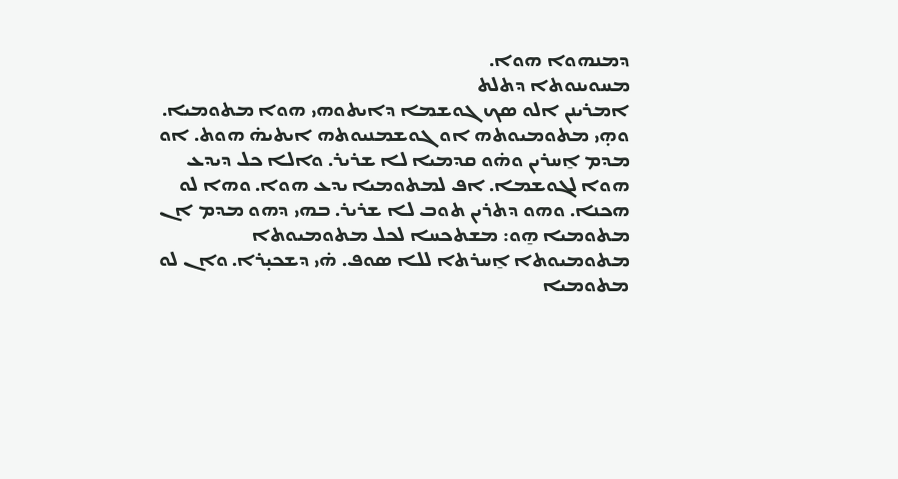ܕܡܢܗܘܐ ܗܘܐ.
ܡܚܘܝܢܘܬܐ ܕܬܠܬ
ܐܡܪܝܢܢ ܐܠܘ ܣܟ ܓܘܫܡܐ ܕܐܝܬܘܗܝ ܗܘܐ ܡܬܘܡܝܐ. ܘܗ̣ܝ ܡܬܘܡܝܘܬܗ ܐܘ ܓܘܫܡܢܝܘܬܗ ܐܝܬܝܗ̇ ܗܘܬ. ܐܘ ܡܕܡ ܐ̱ܚܪܝܢ ܘܗ̇ܘ ܩܕܡܝܐ ܠܐ ܫܪܝܪ. ܘܐܠܐ ܟܠ ܕܝܕܥ ܗܘܐ ܠܓܘܫܡܐ. ܐܦ ܠܡܬܘܡܝܐ ܝܕܥ ܗܘܐ. ܘܗܐ ܠܘ ܗܟܢܐ. ܘܗܘ ܕܬܪܝܢ ܬܘܒ ܠܐ ܫܪܝܪ. ܒܗܝ ܕܗܘ ܡܕܡ ܐܢ ܡܬܘܡܝܐ ܗ̱ܘ: ܡܫܬܟܚܐ ܠܟܠ ܡܬܘܡܝܘܬܐ ܡܬܘܡܝܘܬܐ ܐ̱ܚܪܬܐ ܠܠܐ ܣܘܦ. ܗ̇ܝ ܕܫܟܝ̣ܪܐ. ܘܐܢ ܠܘ ܡܬܘܡܝܐ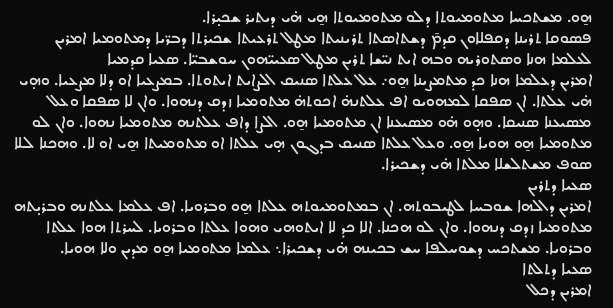ܗ̱ܘ. ܡܫܬܟܚܐ ܡܬܘܡܝܘܬܐ ܕܠܘ ܡܬܘܡܝܘܬܐ ܗ̱ܝ ܗ̇ܝ ܕܝܬܝܪ ܫܟܝ̣ܪܐ.
ܦܣܘܩܐ ܬܪܝܢܐ ܕܩܦܠܐܘܢ ܩܕܡ̄ ܕܫܬܐܣܬܐ ܬܪܝܢܝܬܐ ܡܛܠ ܬܪܥܝܬܐ ܫܟܝܪܬܐ ܕܒܪ̈ܝܐ ܕܡܬܘܡܝܐ ܐܡܪܝܢ ܠܥܠܡܐ ܗܢܐ ܘܣܬܘܪܝܗ ܘܒܗ ܐܝܬ ܢܝ̈ܫܐ ܬܪܝܢ ܡܛܠ ܣܥܝܝ̈ܗܘܢ ܚܘܫܒܝ̈ܐ. ܣܥܝܐ ܩܕܡܝܐ
ܐܡܪܝܢ ܕܥܠܡܐ ܗܢܐ ܟܕ ܡܬܡܨܝܢܐ ܗ̱ܘ܇ ܥܠ ܥܠܬܐ ܣܢܝܩ ܐܠܨܐܝܬ ܐܝܬܘܬܐ. ܒܡܨܥܝܐ ܐܘ ܕܠܐ ܡܨܥܝܐ. ܘܗ̣ܝ ܗ̇ܝ ܥܠܬܐ. ܐܢ ܣܦܩܐ ܠܡܗܘܝܘ ܐܦ ܥܠܬܢܗ̇ ܐܟܘܬܗ̇ ܡܬܘܡܝܐ ܙܕܩ ܕܢܗܘܐ. ܘܐܢ ܠܐ ܣܦܩܐ ܘܥܠ ܡܣܝܥܢܐ ܣܢܝܩܐ. ܘܗ̣ܘ ܗ̇ܘ ܡܣܝܥܢܐ ܐܢ ܡܬܘܡܝܐ ܗ̱ܘ. ܐܠܨܐ ܕܐܦ ܥܠܬܢܗ ܡܬܘܡܝܐ ܢܗܘܐ. ܘܐܢ ܠܘ ܡܬܘܡܝܐ ܗ̱ܘ ܗܘܝܐ ܗ̱ܘ. ܘܥܠ ܥܠܬܐ ܣܢܝܩ ܒܕܓܘܢ ܗ̣ܝ ܥܠܬܐ ܐܘ ܡܬܘܡܝܬܐ ܗ̱ܝ ܐܘ ܠܐ. ܘܗܟܢܐ ܠܠܐ ܣܘܦ ܡܫܬܠܫܠܐ ܡܠܬܐ ܗ̇ܝ ܕܫܟܝܪܐ.
ܣܥܝܐ ܕܬܪܝܢ
ܐܡܪܝܢ ܕܐܠܗܐ ܫܘܒܚܐ ܠܛܝܒܘܬܗ. ܐܢ ܒܡܬܘܡܝܘܬܗ ܥܠܬܐ ܗ̱ܘ ܘܒܪܘܝܐ. ܐܦ ܥܠܡܐ ܥܠܬܢܗ ܘܒܪܝ̣ܬܗ ܡܬܘܡܝܐ ܙܕܩ ܕܢܗܘܐ. ܘܐܢ ܠܘ ܗܟܢܐ. ܐܠܐ ܟܕ ܠܐ ܐܝܬܘܗܝ ܘܗܘܐ ܥܠܬܐ ܘܒܪܘܝܐ. ܠܚܪܬܐ ܗܘܐ ܥܠܬܐ ܘܒܪܘܝܐ. ܡܫܬܟܚ ܕܫܘܚܠܦܐ ܚܫ ܒܟܝܢܗ ܗ̇ܝ ܕܫܟܝܪܐ܆ ܥܠܡܐ ܡܬܘܡܝܐ ܗ̱ܘ ܡܕܝܢ ܘܠܐ ܗܘܝܐ.
ܣܥܝܐ ܕܬܠܬܐ
ܐܡܪܝܢ ܕܟܠ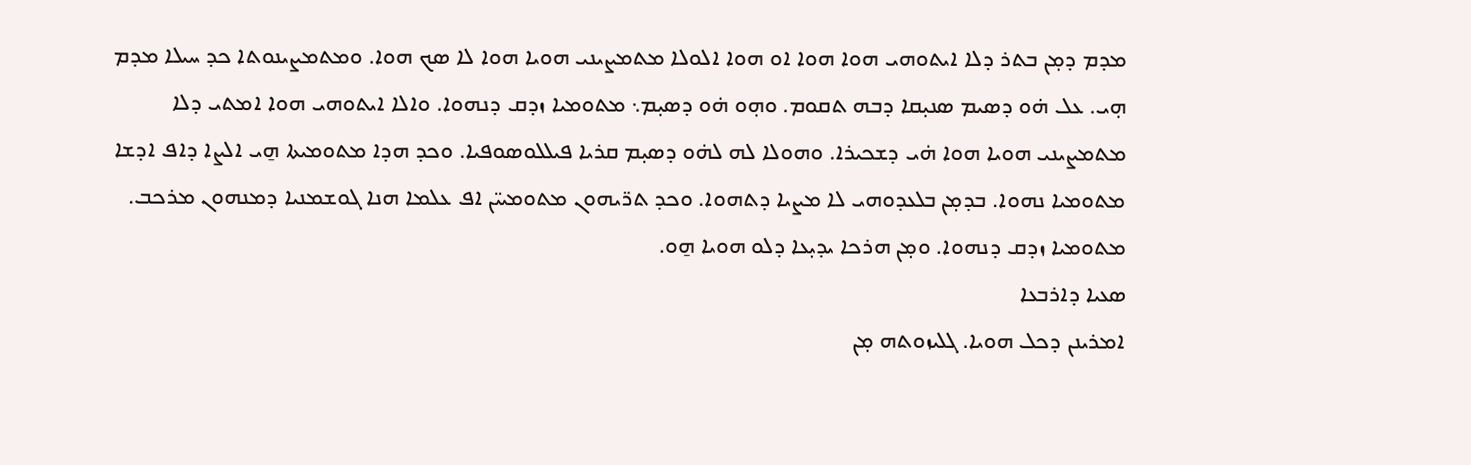ܡܕܡ ܕܡ̣ܢ ܒܬܪ ܕܠܐ ܐܝܬܘܗܝ ܗܘܐ ܗܘܐ ܐܘ ܗܘܐ ܐܠܘܠܐ ܡܬܡܨܝܢܝ ܗܘܝܐ ܗܘܐ ܠܐ ܣܟ ܗܘܐ. ܘܡܬܡܨܝܢܘܬܐ ܟܕ ܚܝܠܐ ܡܕܡ ܗ̣ܝ. ܥܠ ܗ̇ܘ ܕܣܝܡ ܣܢܝ̣ܩܐ ܕܒܗ ܬܩܘܡ. ܘܗ̣ܘ ܗ̇ܘ ܕܣܝ̣ܡ܆ ܡܬܘܡܝܐ ܙܕܩ ܕܢܗܘܐ. ܘܐܠܐ ܐܝܬܘܗܝ ܗܘܐ ܐܡܬܝ ܕܠܐ ܡܬܡܨܝܢܝ ܗܘܝܐ ܗܘܐ ܗ̇ܝ ܕܫܟܝܪܐ. ܘܗܘܠܐ ܠܗ ܠܗ̇ܘ ܕܣܝ̣ܡ ܩܪܝܐ ܦܝܠܠܘܣܘܦܝܐ. ܘܟܕ ܗܕܐ ܡܬܘܡܝܬܐ ܗ̱ܝ ܐܠܨܐ ܕܐܦ ܐܕܫܐ ܡܬܘܡܝܐ ܢܗܘܐ. ܒܕܡ̣ܢ ܒܠܥܕܘܗܝ ܠܐ ܡܨܝܐ ܕܬܗܘܐ. ܘܟܕ ܬܪ̈ܝܗܘܢ ܡܬܘܡܝܝ̈ܢ ܐܦ ܥܠܡܐ ܗܢܐ ܓܘܫܡܢܝܐ ܕܡܢܗܘܢ ܡܪܟܒ. ܡܬܘܡܝܐ ܙܕܩ ܕܢܗܘܐ. ܘܡ̣ܢ ܗܪܟܐ ܝܕܝ̣ܥܐ ܕܠܘ ܗܘܝܐ ܗ̱ܘ.
ܣܥܝܐ ܕܐܪܒܥܐ
ܐܡܪܝܢܢ ܕܟܠ ܗܘܝܐ. ܓܠܝܙܘܬܗ ܡ̣ܢ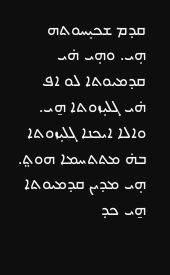ܩܕܡ ܫܟܝ̣ܚܘܬܗ ܗ̣ܝ. ܘܗ̣ܝ ܗ̇ܝ ܩܕܡܝܘܬܐ ܠܘ ܐܦ ܗ̇ܝ ܓܠܝ̣ܙܘܬܐ ܗ̱ܝ. ܘܐܠܐ ܐܝܟܢܐ ܓܠܝ̣ܙܘܬܐ ܒܗ̇ ܡܬܬܚܡܐ ܗܘܬ݀. ܗ̣ܝ ܡܕܝܢ ܩܕܡܝܘܬܐ ܗ̱ܝ ܟܕ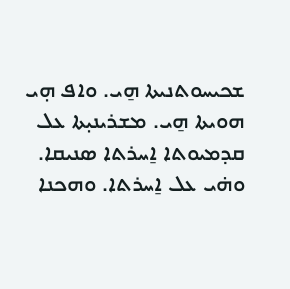ܫܟܝܚܘܬܢܝܬܐ ܗ̱ܝ. ܘܐܦ ܗ̣ܝ ܗܘܝܬܐ ܗ̱ܝ. ܡܫܪܝܢܝ̣ܬܐ ܥܠ ܩܕܡܝܘܬܐ ܐ̱ܚܪܬܐ ܣܢܝܩܐ. ܘܗ̇ܝ ܥܠ ܐ̱ܚܪܬܐ. ܘܗܟܢܐ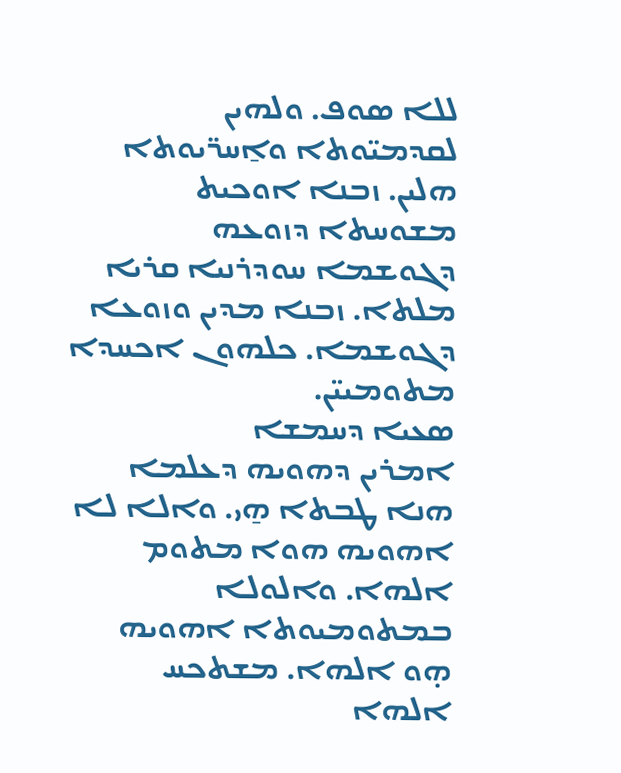ܠܠܐ ܣܘܦ. ܘܠܗܝܢ ܠܩܕܡܝ̈ܘܬܐ ܘܐ̱ܚܪ̈ܝܘܬܐ ܗܠܝܢ. ܙܒܢܐ ܐܘܟܝܬ ܡܫܘܚܬܐ ܕܙܘܥܗ ܕܓܘܫܡܐ ܚܘܕܪܢܝܐ ܩܪܝܐ ܡܠܬܐ. ܙܒܢܐ ܡܕܝܢ ܘܙܘܥܐ ܕܓܘܫܡܐ. ܟܠܗܘܢ ܐܟܚܕܐ ܡܬܘܡܝܝ̈ܢ.
ܣܥܝܐ ܕܚܡܫܐ
ܐܡܪܝܢ ܕܗܘܝܗ ܕܥܠܡܐ ܗܢܐ ܛܒܬܐ ܗ̱ܝ. ܘܐܠܐ ܠܐ ܐܗܘܝܗ ܗܘܐ ܡܬܘܡ ܐܠܗܐ. ܘܐܠܘܠܐ ܒܡܬܘܡܝܘܬܐ ܐܗܘܝܗ ܗ̣ܘ ܐܠܗܐ. ܡܫܬܟܚ ܐܠܗܐ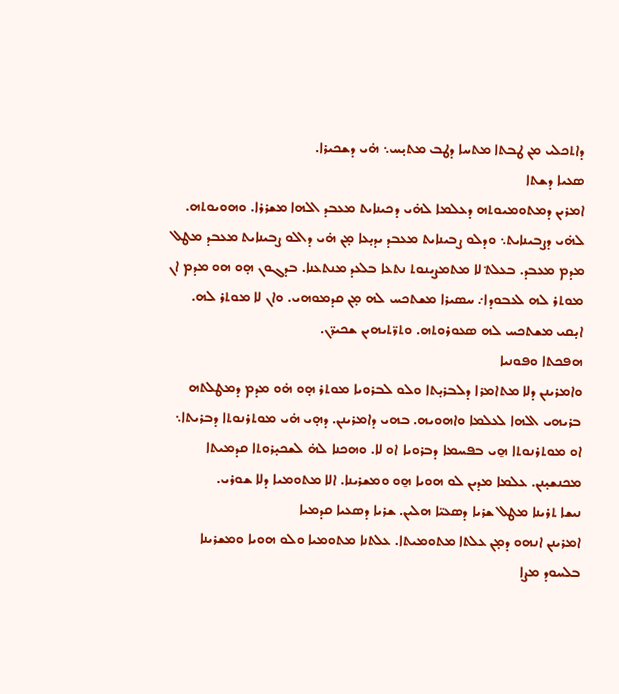ܕܐܬܟܠܝ ܡܢ ܛܒܬܐ ܡܬܚܐ ܕܛܒ ܡܬܝ̣ܚ܆ ܗ̇ܝ ܕܫܟܝܪܐ.
ܣܥܝܐ ܕܫܬܐ
ܐܡܪܝܢ ܕܡܬܘܡܝܘܬܗ ܕܥܠܡܐ ܠܗ̇ܝ ܕܟܝܢܐܝܬ ܡܥܒܕ ܐܠܗܐ ܡܫܪܪܐ. ܘܗܘܝܘܬܗ. ܠܗ̇ܝ ܕܨܒܝܢܐܝܬ܆ ܘܕܠܘ ܨܒܝܢܐܝܬ ܡܥܒܕ ܝܕܝ̣ܥܐ ܡ̣ܢ ܗ̇ܝ ܕܐܠܘ ܨܒܝܢܐܝܬ ܡܥܒܕ ܡܛܠ ܡܕܡ ܡܥܒܕ. ܒܥܠܬ݀ ܠܐ ܡܬܡܨܝܢܘܬ ܢܬܥܐ ܒܠܥܕ ܡܢܬܥܢܐ. ܒܕܓܘܢ ܗ̣ܘ ܗܘ ܡܕܡ ܐܢ ܡܘܬܪ ܠܗ ܠܥܒܘܕܐ܇ ܚܣܝܪܐ ܡܫܬܟܚ ܠܗ ܡ̣ܢ ܩܕܡܘܗܝ. ܘܐܢ ܠܐ ܡܘܬܪ ܠܗ. ܐܝ̣ܩܝ ܡܫܬܟܚ ܠܗ ܣܥܘܪܘܬܗ. ܘܬܪ̈ܬܝܗܝܢ ܫܟܝܪ̈ܢ.
ܗܦܟܬܐ ܘܦܘܢܝܐ
ܘܐܡܪܝܢܢ ܕܠܐ ܡܬܐܡܪܐ ܕܠܒܪܝ̣ܬܐ ܘܠܘ ܠܒܪܘܝܐ ܡܘܬܪ ܗ̣ܘ ܗ̇ܘ ܡܕܡ ܕܡܛܠܬܗ ܒܪܝܗܝ ܐܠܗܐ ܠܥܠܡܐ ܘܐܗܘܝܗ. ܒܗܝ ܕܐܡܪܝܢܢ. ܕܗ̣ܝ ܗ̇ܝ ܡܘܬܪܢܘܬܐ ܕܒܪܝܬܐ܆ ܐܘ ܡܘܬܪܢܘܬܐ ܗ̱ܝ ܒܦܚܡܐ ܕܒܪܘܝܐ ܐܘ ܠܐ. ܘܗܟܢܐ ܠܗ̇ ܠܫܟܝ̣ܪܘܬܐ ܩܕܡܝܬܐ ܡܟܢܫܝ̣ܢܢ. ܥܠܡܐ ܡܕܝܢ ܠܘ ܗܘܝܐ ܗ̱ܘ ܘܡܫܪܝܢܐ. ܐܠܐ ܡܬܘܡܝܐ ܕܠܐ ܫܘܪܝ.
ܢܝܫܐ ܬܪܝܢܐ ܡܛܠ ܫܪܝܐ ܕܣܥܝ̈ܐ ܗܠܝܢ. ܫܪܝܐ ܕܣܥܝܐ ܩܕܡܝܐ
ܐܡܪܝܢܢ ܐܢܗܘ ܕܡ̣ܢ ܥܠܬܐ ܡܬܘܡܝܬܐ. ܥܠܬܢܐ ܡܬܘܡܝܐ ܘܠܘ ܗܘܝܐ ܘܡܫܪܝܢܐ ܒܠܚܘܕ ܡܨܐ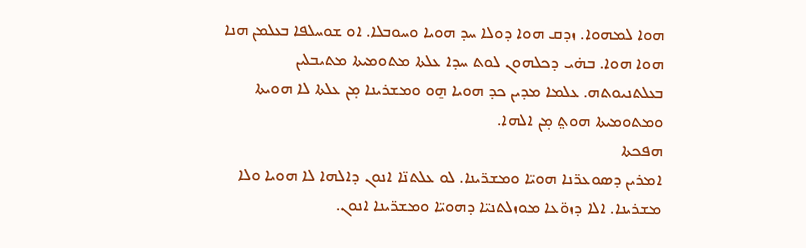ܗܘܐ ܠܡܗܘܐ. ܙܕܩ ܗܘܐ ܕܘܠܐ ܚܕ ܗܘܝܐ ܘܚܘܒܠܐ. ܐܘ ܫܘܚܠܦܐ ܒܥܠܡܢ ܗܢܐ ܗܘܐ ܗܘܐ. ܒܗ̇ܝ ܕܟܠܗܘܢ ܠܘܬ ܚܕܐ ܥܠܬܐ ܡܬܘܡܝܬܐ ܡܬܝܒܠܝܢ ܒܥܠܬܢܝܘܬܗ. ܥܠܡܐ ܡܕܝܢ ܟܕ ܗܘܝܐ ܗ̱ܘ ܘܡܫܪܝܢܐ ܡ̣ܢ ܥܠܬܐ ܠܐ ܗܘܝܬܐ ܘܡܬܘܡܝܬܐ ܗܘܬ݀ ܡ̣ܢ ܐܠܗܐ.
ܗܦܟܬܐ
ܐܡܪܝܢ ܕܣܘܥܪ̈ܢܐ ܗܘܝ̈ܐ ܘܡܫܪ̈ܝܢܐ. ܠܘ ܥܠܬܢ̈ܐ ܐܢܘܢ ܕܐܠܗܐ ܠܐ ܗܘܝܐ ܘܠܐ ܡܫܪܝܢܐ. ܐܠܐ ܕܙܘ̈ܥܐ ܡܘܙܠܬܢܝ̈ܐ ܕܗܘܝ̈ܐ ܘܡܫܪ̈ܝܢܐ ܐܢܘܢ.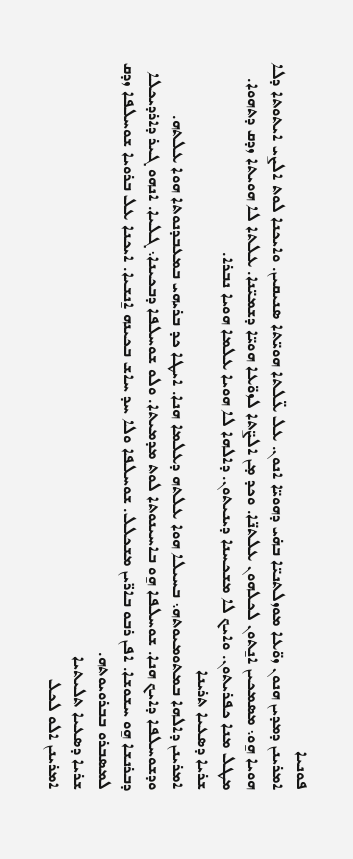ܦܘܢܝܐ
ܐܡܪܝܢܢ ܕܡܕܝܢ ܗܢܘܢ ܙܘ̈ܥܐ ܡܘܙܠܬܢܝ̈ܐ ܒܗ̇ܝ ܕܗܘܝ̈ܐ ܐܢܘܢ. ܥܠ ܥ̈ܠܬܐ ܗܘܝ̈ܬܐ ܣܢܝܩܝܢ. ܘܐܝܟܢܐ ܠܘܬ ܐܠܨܝ ܐܝܬܘܬܐ ܕܠܐ ܗܘܝܐ ܗ̱ܘ܆ ܡܣܡܟܝܢ ܐܢ̱ܬܘܢ ܠܟܠܗܘܢ ܥܠܬܢ̈ܐ. ܘܟܕ ܡ̣ܢ ܐܠܨ̈ܬܐ ܠܙܘ̈ܥܐ ܗܘܝ̈ܐ ܕܫܡܝ̈ܢܐ. ܥܠܬܐ ܠܐ ܗܘܝܬܐ ܙܕܩ ܕܬܗܘܐ. ܡܛܠ ܡܢܐ ܟܦܪܝܬܘܢ. ܘܐܝܟ ܠܐ ܡܫܟܚܢܐ ܕܝܢܝܬܘܢ. ܕܐܠܗܐ ܠܐ ܗܘܝܐ ܥܠܡܐ ܗܘܝܐ ܢܒܪܐ.
ܫܪܝܐ ܕܣܥܝܐ ܬܪܝܢܐ
ܐܡܪܝܢܢ ܕܐܠܗܐ ܒܡܬܘܡܝܘܬܗ܆ ܒܚܝܠܐ ܗܘܐ ܥܠܬܗ ܕܥܠܡܐ ܗܢܐ. ܐܝܛܐ ܟܕ ܒܪܝܗܝ ܒܡܥܒܕܢܘܬܐ ܗܘܐ ܥܠܬܗ. ܘܕܫܘܚܠܦܐ ܕܐܝܟ ܗܢܐ. ܫܘܚܠܦܐ ܗ̱ܘ ܒܐܚܝܢܘܬܐ ܠܘܬ ܡܕܡܝܬܐ. ܘܠܘ ܫܘܚܠܦܐ ܕܒܟܝܢܐ܆ ܓܠܝܐ. ܐܢܗܘ ܓܝܪ ܕܐܪܕܝܟܠܐ ܕܒܪܢܫܐ ܗ̱ܘ ܚܫܘܫܐ. ܐܦܢ ܪܒܘ ܒܐܪ̈ܝܢ ܡܫܟܠܠ. ܫܘܚܠܦܐ ܘܠܐ ܚܕ ܚܐܫ ܒܟܝܢܗ ܐ̱ܢܫܝܐ. ܐܝܟܢܐ ܥܠ ܒܪܘܝܐ ܫܘܚܠܦܐ ܙܕܩ ܠܡܣܒܪܘ ܒܒܪܘܝܘܬܗ.
ܫܪܝܐ ܕܣܥܝܐ ܬܠܝܬܝܐ
ܐܡܪܝܢܢ ܐܠܘ ܠܟܠ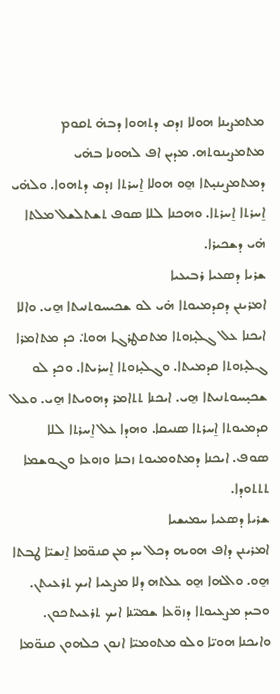ܡܬܡܨܝܢܐ ܗܘܠܐ ܙܕܩ ܕܬܗܘܐ ܕܒܗ̇ ܬܩܘܡ ܡܬܡܨܝܢܘܬܗ. ܡܕܝܢ ܐܦ ܠܗܘܢܐ ܒܗ̇ܝ ܕܡܬܡܨܝܢܝ̣ܬܐ ܗ̱ܘ ܗܘܠܐ ܐ̱ܚܪܬܐ ܙܕܩ ܕܬܗܘܐ. ܘܠܗ̇ܝ ܐ̱ܚܪܬܐ ܐ̱ܚܪܬܐ. ܘܗܟܢܐ ܠܠܐ ܣܘܦ ܬܫܬܠܫܠ ܡܠܬܐ ܗ̇ܝ ܕܫܟܝܪܐ.
ܫܪܝܐ ܕܣܥܝܐ ܪܒܝܥܝܐ
ܐܡܪܝܢܢ ܕܩܕܡܝܘܬܐ ܗ̇ܝ ܠܘ ܫܟܝܚܘܬܢܝܬܐ ܗ̱ܝ. ܘܐܠܐ ܐܝܟܢܐ ܥܠ ܓܠܝ̣ܙܘܬܐ ܡܬܩܛܪܓܐ ܗܘܬ݀. ܟܕ ܡܬܐܡܪܐ ܓܠܝ̣ܙܘܬܐ ܩܕܡܝܬܐ. ܘܓܠܝ̣ܙܘܬܐ ܐ̱ܚܪܝܬܐ. ܘܟܕ ܠܘ ܫܟܝ̣ܚܘܬܢܝܬܐ ܗ̱ܝ. ܐܝܟܢܐ ܬܬܐܡܪ ܕܗܘܝܬܐ ܗ̱ܝ. ܘܥܠ ܩܕܡܝܘܬܐ ܐ̱ܚܪܬܐ ܣܢܝܩܐ. ܘܗܕܐ ܥܠ ܐ̱ܚܪܬܐ ܠܠܐ ܣܘܦ. ܐܝܟܢܐ ܕܡܬܘܡܝܘܬ ܙܒܢܐ ܘܙܘܥܐ ܘܓܘܫܡܐ ܬܬܬܘܕܐ.
ܫܪܝܐ ܕܣܥܝܐ ܚܡܝܫܝܐ
ܐܡܪܝܢܢ ܕܐܦ ܗܘܝܗ ܕܟܠ ܚܕ ܡܢ ܩܢܘ̈ܡܐ ܐ̱ܢܫܝ̈ܐ ܛܒܬܐ ܗ̱ܘ. ܘܐܠܗܐ ܗ̱ܘ ܥܠܬܗ ܕܠܐ ܡܨܥܝܐ ܐܝܟ ܬܪܥܝܬܢ. ܘܒܝܕ ܡܨܥܝܘܬܐ ܕܙܘ̈ܥܐ ܫܡܝ̈ܢܐ ܐܝܟ ܬܪܥܝܬܟܘܢ. ܘܐܝܟܢܐ ܗܘܝ̈ܐ ܘܠܘ ܡܬܘܡܝ̈ܐ ܐܢܘܢ ܟܠܗܘܢ ܩܢܘ̈ܡܐ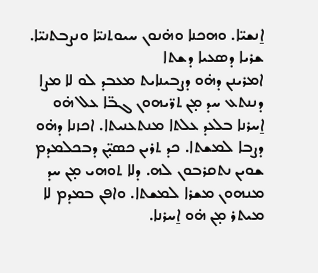ܐ̱ܢܫܝ̈ܐ. ܘܗܟܢܐ ܘܗ̇ܢܘܢ ܚܝܘܬܢܝ̈ܐ ܘܢܨܒܬܢܝ̈ܐ.
ܫܪܝܐ ܕܣܥܝܐ ܕܫܬܐ
ܐܡܪܝܢܢ ܕܗ̇ܘ ܕܨܒܝܢܐܝܬ ܡܥܒܕ ܠܘ ܠܐ ܡܨܐ ܕܢܢܬܥ ܚܕ ܡ̣ܢ ܬܪ̈ܝܗܘܢ ܓܒ̈ܐ ܥܠ ܗ̇ܘ ܐ̱ܚܪܢܐ ܒܠܥܕ ܥܠܬܐ ܡܢܬܥܢܝܬܐ. ܐܟܙܢܐ ܕܗ̇ܘ ܕܨܒܐ ܠܡܫܬܐ. ܟܕ ܬܪܝܢ ܟܣܝ̣̈ܢ ܕܒܟܠܡܕܡ ܫܘܝܢ ܢܬܩܪܒܘܢ ܠܗ. ܕܠܐ ܬܘܗܝ ܡ̣ܢ ܚܕ ܡܢܗܘܢ ܡܫܪܐ ܠܡܫܬܐ. ܘܐܦܢ ܒܡܕܡ ܠܐ ܡܝܬܪ ܡ̣ܢ ܗ̇ܘ ܐ̱ܚܪܢܐ.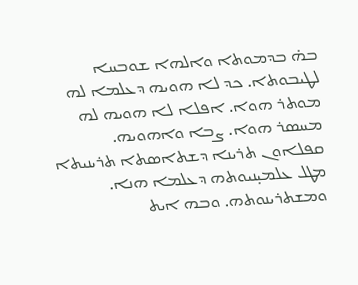ܒܗ̇ ܒܕܡܘܬܐ ܘܐܠܗܐ ܫܘܒܚܐ ܠܛܝܒܘܬܐ. ܟܕ ܠܐ ܗܘܝܗ ܕܥܠܡܐ ܠܗ ܡܘܬܪ ܗܘܐ. ܐܦܠܐ ܠܐ ܗܘܝܗ ܠܗ ܡܚܣܪ ܗܘܐ. ܨܒܐ ܘܐܗܘܝܗ.
ܩܦܠܐܘܢ ܬܪܝܢܐ ܕܫܬܐܣܬܐ ܬܪܝܢܝܬܐ ܡܛܠ ܥܠܡܝ̣ܢܝܘܬܗ ܕܥܠܡܐ ܗܢܐ. ܘܡܫܬܪܝܢܘܬܗ. ܘܒܗ ܐܝܬ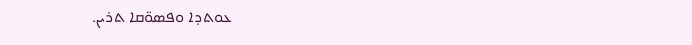ܥܘܬܕܐ ܘܦܣܘ̈ܩܐ ܬܪܝܢ.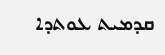ܩܕܡܝܬ ܥܘܬܕܐ